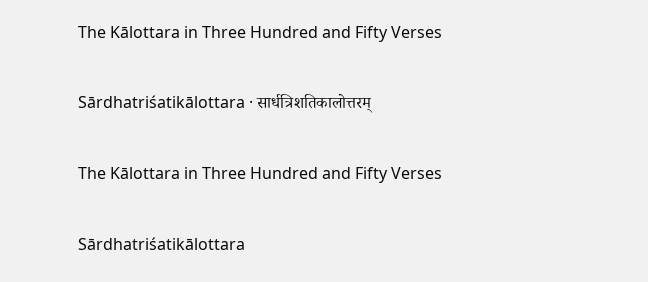The Kālottara in Three Hundred and Fifty Verses

Sārdhatriśatikālottara · सार्धत्रिशतिकालोत्तरम्

The Kālottara in Three Hundred and Fifty Verses

Sārdhatriśatikālottara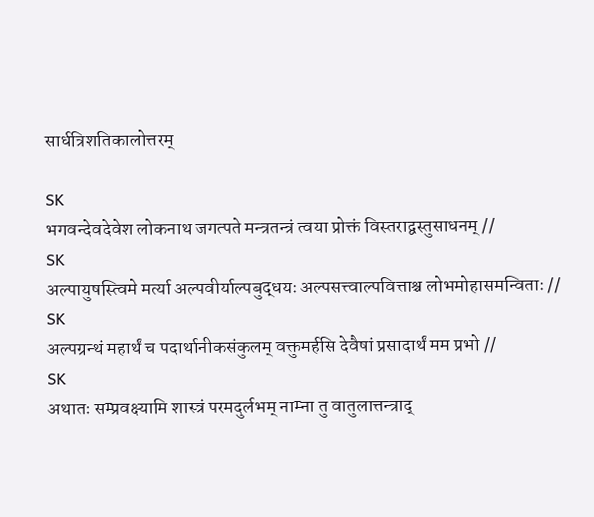सार्धत्रिशतिकालोत्तरम्

SK
भगवन्देवदेवेश लोकनाथ जगत्पते मन्त्रतन्त्रं त्वया प्रोक्तं विस्तराद्वस्तुसाधनम् //
SK
अल्पायुषस्त्विमे मर्त्या अल्पवीर्याल्पबुद्धयः अल्पसत्त्वाल्पवित्ताश्च लोभमोहासमन्विताः //
SK
अल्पग्रन्थं महार्थं च पदार्थानीकसंकुलम् वक्तुमर्हसि देवैषां प्रसादार्थं मम प्रभो //
SK
अथातः सम्प्रवक्ष्यामि शास्त्रं परमदुर्लभम् नाम्ना तु वातुलात्तन्त्राद्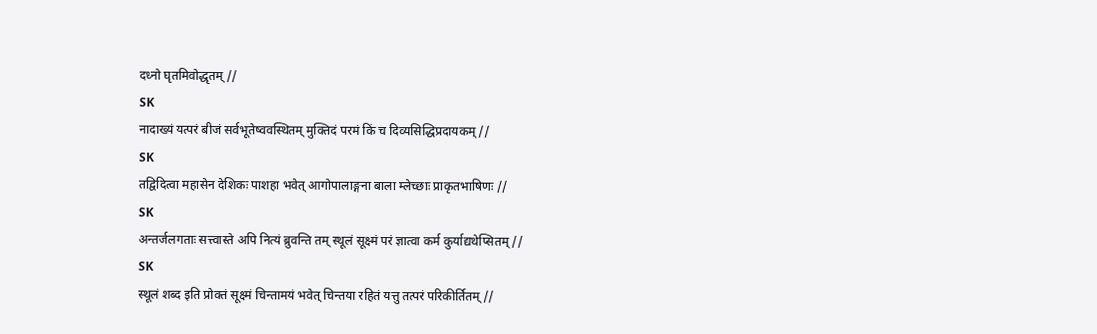दध्नो घृतमिवोद्धृतम् //
SK
नादाख्यं यत्परं बीजं सर्वभूतेष्ववस्थितम् मुक्तिदं परमं किं च दिव्यसिद्धिप्रदायकम् //
SK
तद्विदित्वा महासेन देशिकः पाशहा भवेत् आगोपालाङ्गना बाला म्लेच्छाः प्राकृतभाषिणः //
SK
अन्तर्जलगताः सत्त्वास्ते अपि नित्यं ब्रुवन्ति तम् स्थूलं सूक्ष्मं परं ज्ञात्वा कर्म कुर्याद्यथेप्सितम् //
SK
स्थूलं शब्द इति प्रोक्तं सूक्ष्मं चिन्तामयं भवेत् चिन्तया रहितं यत्तु तत्परं परिकीर्तितम् //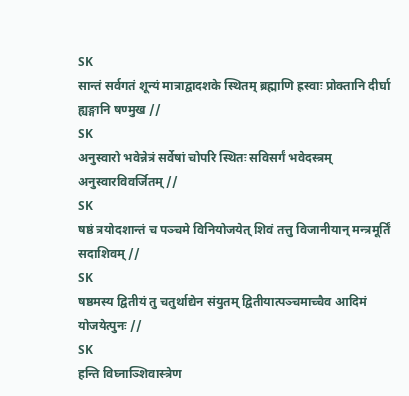SK
सान्तं सर्वगतं शून्यं मात्राद्वादशके स्थितम् ब्रह्माणि ह्रस्वाः प्रोक्तानि दीर्घा ह्यङ्गानि षण्मुख //
SK
अनुस्वारो भवेन्नेत्रं सर्वेषां चोपरि स्थितः सविसर्गं भवेदस्त्रम् अनुस्वारविवर्जितम् //
SK
षष्ठं त्रयोदशान्तं च पञ्चमे विनियोजयेत् शिवं तत्तु विजानीयान् मन्त्रमूर्तिं सदाशिवम् //
SK
षष्ठमस्य द्वितीयं तु चतुर्थाद्येन संयुतम् द्वितीयात्पञ्चमाच्चैव आदिमं योजयेत्पुनः //
SK
हन्ति विघ्नाञ्शिवास्त्रेण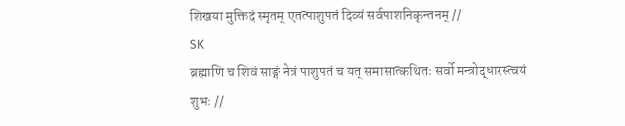शिखया मुक्तिदं स्मृतम् एतत्पाशुपतं दिव्यं सर्वपाशनिकृन्तनम् //
SK
ब्रह्माणि च शिवं साङ्गं नेत्रं पाशुपतं च यत् समासात्कथितः सर्वो मन्त्रोद्धारस्त्वयं शुभः //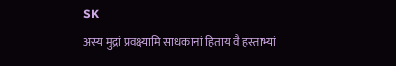SK
अस्य मुद्रां प्रवक्ष्यामि साधकानां हिताय वै हस्ताभ्यां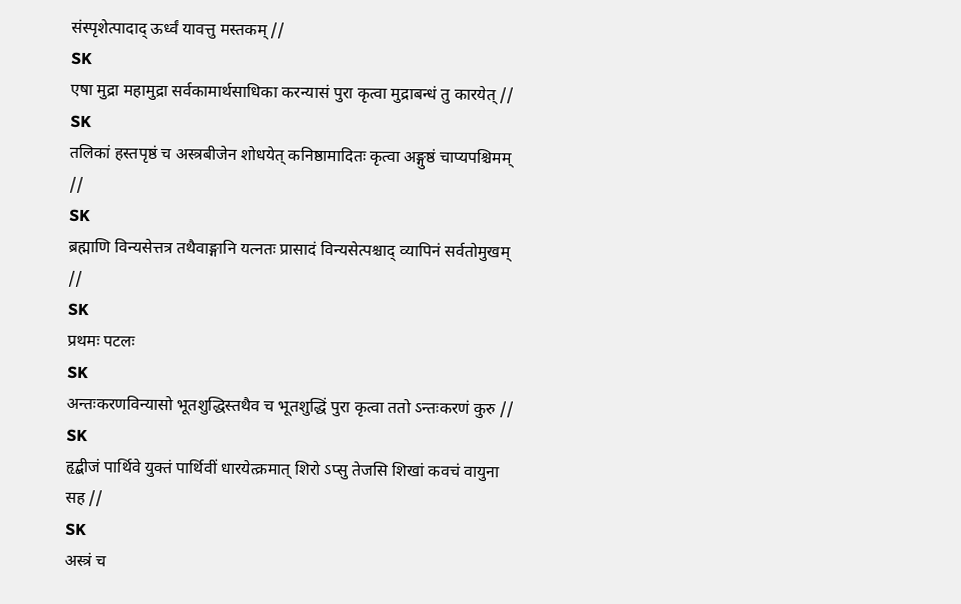संस्पृशेत्पादाद् ऊर्ध्वं यावत्तु मस्तकम् //
SK
एषा मुद्रा महामुद्रा सर्वकामार्थसाधिका करन्यासं पुरा कृत्वा मुद्राबन्धं तु कारयेत् //
SK
तलिकां हस्तपृष्ठं च अस्त्रबीजेन शोधयेत् कनिष्ठामादितः कृत्वा अङ्गुष्ठं चाप्यपश्चिमम् //
SK
ब्रह्माणि विन्यसेत्तत्र तथैवाङ्गानि यत्नतः प्रासादं विन्यसेत्पश्चाद् व्यापिनं सर्वतोमुखम् //
SK
प्रथमः पटलः
SK
अन्तःकरणविन्यासो भूतशुद्धिस्तथैव च भूतशुद्धिं पुरा कृत्वा ततो ऽन्तःकरणं कुरु //
SK
हृद्बीजं पार्थिवे युक्तं पार्थिवीं धारयेत्क्रमात् शिरो ऽप्सु तेजसि शिखां कवचं वायुना सह //
SK
अस्त्रं च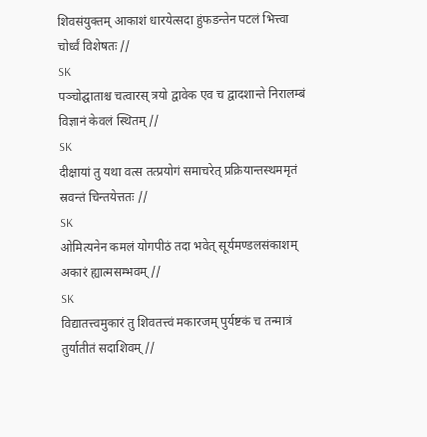शिवसंयुक्तम् आकाशं धारयेत्सदा हुंफडन्तेन पटलं भित्त्वा चोर्ध्वं विशेषतः //
SK
पञ्चोद्घाताश्च चत्वारस् त्रयो द्वावेक एव च द्वादशान्ते निरालम्बं विज्ञानं केवलं स्थितम् //
SK
दीक्षायां तु यथा वत्स तत्प्रयोगं समाचरेत् प्रक्रियान्तस्थममृतं स्रवन्तं चिन्तयेत्ततः //
SK
ओमित्यनेन कमलं योगपीठं तदा भवेत् सूर्यमण्डलसंकाशम् अकारं ह्यात्मसम्भवम् //
SK
विद्यातत्त्वमुकारं तु शिवतत्त्वं मकारजम् पुर्यष्टकं च तन्मात्रं तुर्यातीतं सदाशिवम् //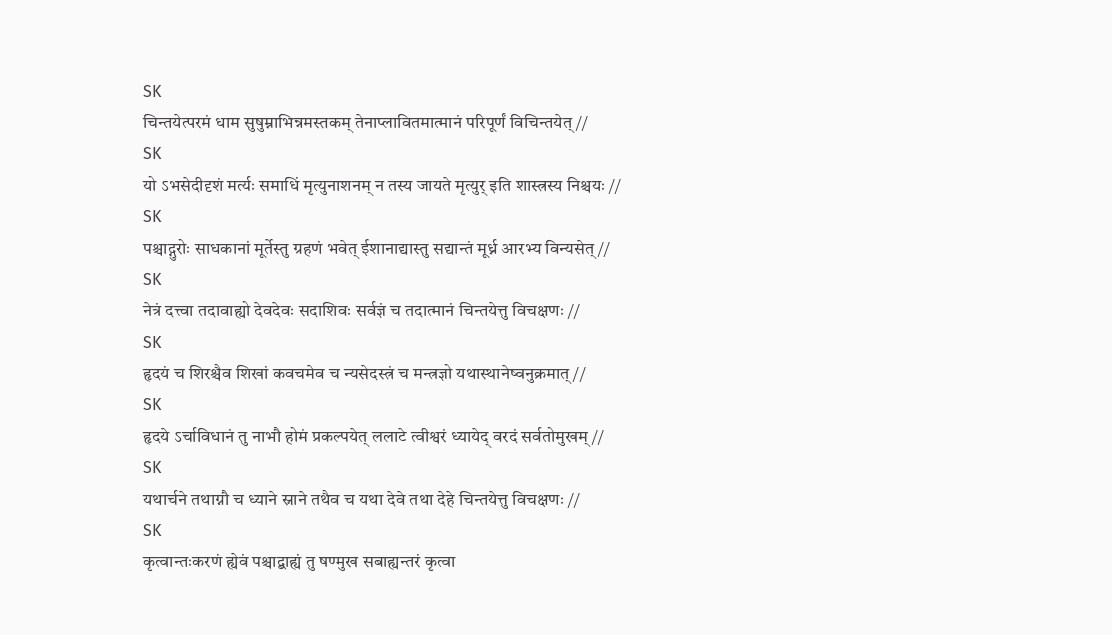SK
चिन्तयेत्परमं धाम सुषुम्नाभिन्नमस्तकम् तेनाप्लावितमात्मानं परिपूर्णं विचिन्तयेत् //
SK
यो ऽभसेदीदृशं मर्त्यः समाधिं मृत्युनाशनम् न तस्य जायते मृत्युर् इति शास्त्रस्य निश्चयः //
SK
पश्चाद्गुरोः साधकानां मूर्तेस्तु ग्रहणं भवेत् ईशानाद्यास्तु सद्यान्तं मूर्ध्न आरभ्य विन्यसेत् //
SK
नेत्रं दत्त्वा तदावाह्यो देवदेवः सदाशिवः सर्वज्ञं च तदात्मानं चिन्तयेत्तु विचक्षणः //
SK
हृदयं च शिरश्चैव शिखां कवचमेव च न्यसेदस्त्रं च मन्त्रज्ञो यथास्थानेष्वनुक्रमात् //
SK
हृदये ऽर्चाविधानं तु नाभौ होमं प्रकल्पयेत् ललाटे त्वीश्वरं ध्यायेद् वरदं सर्वतोमुखम् //
SK
यथार्चने तथाग्नौ च ध्याने स्नाने तथैव च यथा देवे तथा देहे चिन्तयेत्तु विचक्षणः //
SK
कृत्वान्तःकरणं ह्येवं पश्चाद्बाह्यं तु षण्मुख सबाह्यन्तरं कृत्वा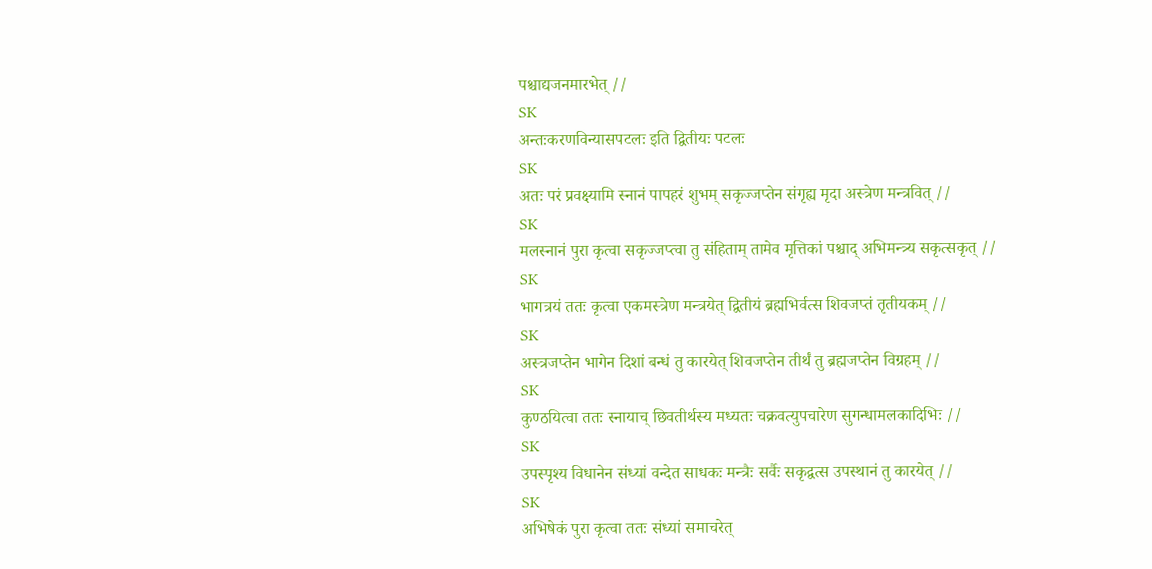पश्चाद्यजनमारभेत् //
SK
अन्तःकरणविन्यासपटलः इति द्वितीयः पटलः
SK
अतः परं प्रवक्ष्यामि स्नानं पापहरं शुभम् सकृज्जप्तेन संगृह्य मृदा अस्त्रेण मन्त्रवित् //
SK
मलस्नानं पुरा कृत्वा सकृज्जप्त्वा तु संहिताम् तामेव मृत्तिकां पश्चाद् अभिमन्त्र्य सकृत्सकृत् //
SK
भागत्रयं ततः कृत्वा एकमस्त्रेण मन्त्रयेत् द्वितीयं ब्रह्मभिर्वत्स शिवजप्तं तृतीयकम् //
SK
अस्त्रजप्तेन भागेन दिशां बन्धं तु कारयेत् शिवजप्तेन तीर्थं तु ब्रह्मजप्तेन विग्रहम् //
SK
कुण्ठयित्वा ततः स्नायाच् छिवतीर्थस्य मध्यतः चक्रवत्युपचारेण सुगन्धामलकादिभिः //
SK
उपस्पृश्य विधानेन संध्यां वन्देत साधकः मन्त्रैः सर्वैः सकृद्वत्स उपस्थानं तु कारयेत् //
SK
अभिषेकं पुरा कृत्वा ततः संध्यां समाचरेत्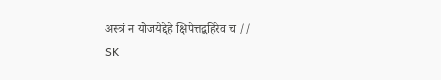अस्त्रं न योजयेद्देहे क्षिपेत्तद्बहिरेव च //
SK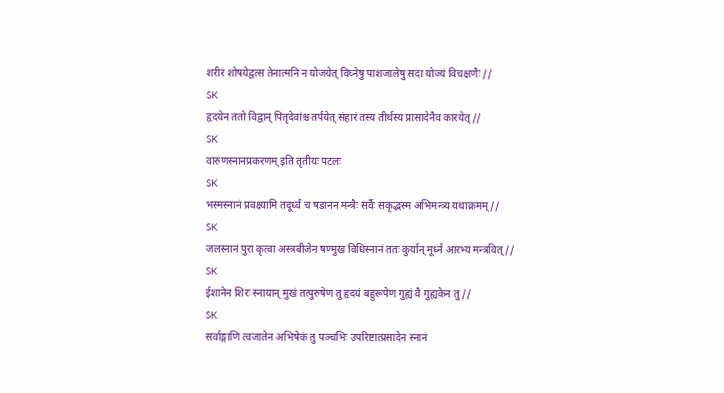शरीरं शोषयेद्वत्स तेनात्मनि न योजयेत् विघ्नेषु पाशजालेषु सदा योज्यं विचक्षणैः //
SK
हृदयेन ततो विद्वान् पितृदेवांश्च तर्पयेत् संहारं तस्य तीर्थस्य प्रासादेनैव कारयेत् //
SK
वारुणस्नानप्रकरणम् इति तृतीयः पटलः
SK
भस्मस्नानं प्रवक्ष्यामि तदूर्ध्वं च षडानन मन्त्रैः सर्वैः सकृद्भस्म अभिमन्त्र्य यथाक्रमम् //
SK
जलस्नानं पुरा कृत्वा अस्त्रबीजेन षण्मुख विधिस्नानं ततः कुर्यान् मूर्ध्न आरभ्य मन्त्रवित् //
SK
ईशानेन शिरः स्नायान् मुखं तत्पुरुषेण तु हृदयं बहुरूपेण गुह्यं वै गुह्यकेन तु //
SK
सर्वाङ्गाणि त्वजातेन अभिषेकं तु पञ्चभिः उपरिष्टात्प्रसादेन स्नानं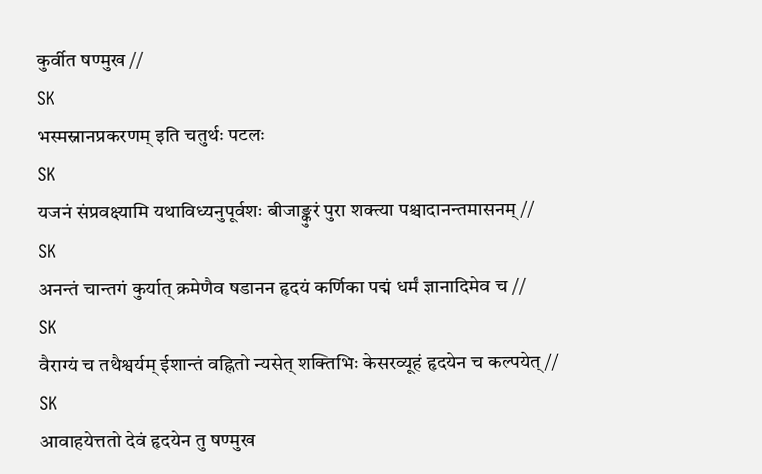कुर्वीत षण्मुख //
SK
भस्मस्नानप्रकरणम् इति चतुर्थः पटलः
SK
यजनं संप्रवक्ष्यामि यथाविध्यनुपूर्वशः बीजाङ्कुरं पुरा शक्त्या पश्चादानन्तमासनम् //
SK
अनन्तं चान्तगं कुर्यात् क्रमेणैव षडानन हृदयं कर्णिका पद्मं धर्मं ज्ञानादिमेव च //
SK
वैराग्यं च तथैश्वर्यम् ईशान्तं वह्नितो न्यसेत् शक्तिभिः केसरव्यूहं हृदयेन च कल्पयेत् //
SK
आवाहयेत्ततो देवं हृदयेन तु षण्मुख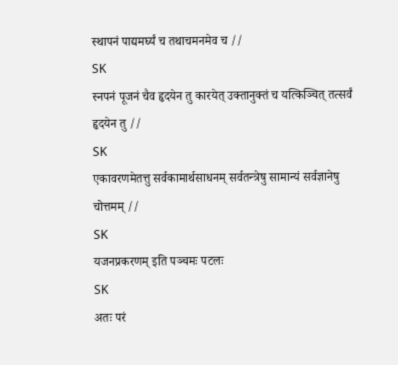स्थापनं पाद्यमर्घ्यं च तथाचमनमेव च //
SK
स्नपनं पूजनं चैव हृदयेन तु कारयेत् उक्तानुक्तं च यत्किञ्चित् तत्सर्वं हृदयेन तु //
SK
एकावरणमेतत्तु सर्वकामार्थसाधनम् सर्वतन्त्रेषु सामान्यं सर्वज्ञानेषु चोत्तमम् //
SK
यजनप्रकरणम् इति पञ्चमः पटलः
SK
अतः परं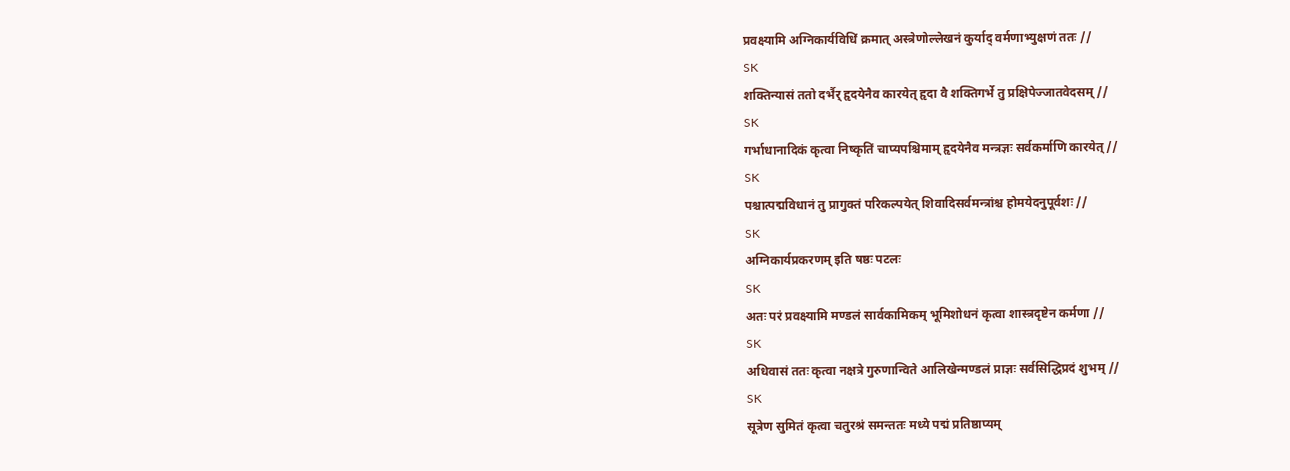प्रवक्ष्यामि अग्निकार्यविधिं क्रमात् अस्त्रेणोल्लेखनं कुर्याद् वर्मणाभ्युक्षणं ततः //
SK
शक्तिन्यासं ततो दर्भैर् हृदयेनैव कारयेत् हृदा वै शक्तिगर्भे तु प्रक्षिपेज्जातवेदसम् //
SK
गर्भाधानादिकं कृत्वा निष्कृतिं चाप्यपश्चिमाम् हृदयेनैव मन्त्रज्ञः सर्वकर्माणि कारयेत् //
SK
पश्चात्पद्मविधानं तु प्रागुक्तं परिकल्पयेत् शिवादिसर्वमन्त्रांश्च होमयेदनुपूर्वशः //
SK
अग्निकार्यप्रकरणम् इति षष्ठः पटलः
SK
अतः परं प्रवक्ष्यामि मण्डलं सार्वकामिकम् भूमिशोधनं कृत्वा शास्त्रदृष्टेन कर्मणा //
SK
अधिवासं ततः कृत्वा नक्षत्रे गुरुणान्विते आलिखेन्मण्डलं प्राज्ञः सर्वसिद्धिप्रदं शुभम् //
SK
सूत्रेण सुमितं कृत्वा चतुरश्रं समन्ततः मध्ये पद्मं प्रतिष्ठाप्यम्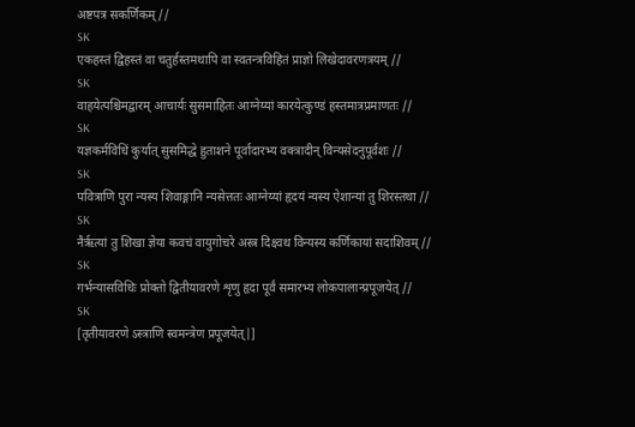अष्टपत्र सकर्णिकम् //
SK
एकहस्तं द्विहस्तं वा चतुर्हस्तमथापि वा स्वतन्त्रविहितं प्राज्ञो लिखेदावरणत्रयम् //
SK
वाहयेत्पश्चिमद्वारम् आचार्यः सुसमाहितः आग्नेय्यां कारयेत्कुण्डं हस्तमात्रप्रमाणतः //
SK
यज्ञकर्मविधिं कुर्यात् सुसमिद्धे हुताशने पूर्वादारभ्य वक्त्रादीन् विन्यसेदनुपूर्वशः //
SK
पवित्राणि पुरा न्यस्य शिवाङ्गानि न्यसेत्ततः आग्नेय्यां हृदयं न्यस्य ऐशान्यां तु शिरस्तथा //
SK
नैरृत्यां तु शिखा ज्ञेया कवचं वायुगोचरे अस्त्र दिक्ष्वथ विन्यस्य कर्णिकायां सदाशिवम् //
SK
गर्भन्यासविधिः प्रोक्तो द्वितीयावरणे शृणु हृदा पूर्वं समारभ्य लोकपालान्प्रपूजयेत् //
SK
[तृतीयावरणे ऽस्त्राणि स्वमन्त्रेण प्रपूजयेत्|]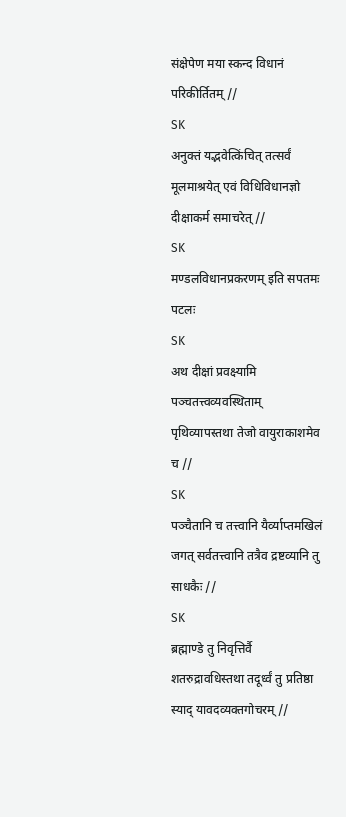संक्षेपेण मया स्कन्द विधानं परिकीर्तितम् //
SK
अनुक्तं यद्भवेत्किंचित् तत्सर्वं मूलमाश्रयेत् एवं विधिविधानज्ञो दीक्षाकर्म समाचरेत् //
SK
मण्डलविधानप्रकरणम् इति सपतमः पटलः
SK
अथ दीक्षां प्रवक्ष्यामि पञ्चतत्त्वव्यवस्थिताम् पृथिव्यापस्तथा तेजो वायुराकाशमेव च //
SK
पञ्चैतानि च तत्त्वानि यैर्व्याप्तमखिलं जगत् सर्वतत्त्वानि तत्रैव द्रष्टव्यानि तु साधकैः //
SK
ब्रह्माण्डे तु निवृत्तिर्वै शतरुद्रावधिस्तथा तदूर्ध्वं तु प्रतिष्ठा स्याद् यावदव्यक्तगोचरम् //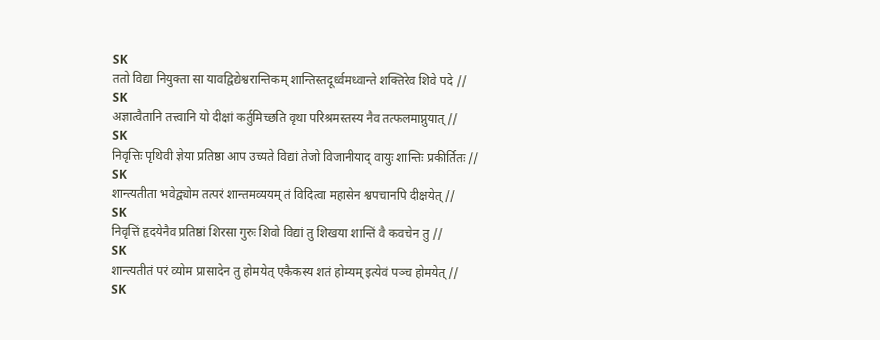SK
ततो विद्या नियुक्ता सा यावद्विद्येश्वरान्तिकम् शान्तिस्तदूर्ध्वमध्वान्ते शक्तिरेव शिवे पदे //
SK
अज्ञात्वैतानि तत्त्वानि यो दीक्षां कर्तुमिच्छति वृथा परिश्रमस्तस्य नैव तत्फलमाप्नुयात् //
SK
निवृत्तिः पृथिवी ज्ञेया प्रतिष्ठा आप उच्यते विद्यां तेजो विजानीयाद् वायुः शान्तिः प्रकीर्तितः //
SK
शान्त्यतीता भवेद्व्योम तत्परं शान्तमव्ययम् तं विदित्वा महासेन श्वपचानपि दीक्षयेत् //
SK
निवृत्तिं हृदयेनैव प्रतिष्ठां शिरसा गुरुः शिवो विद्यां तु शिखया शान्तिं वै कवचेन तु //
SK
शान्त्यतीतं परं व्योम प्रासादेन तु होमयेत् एकैकस्य शतं होम्यम् इत्येवं पञ्च होमयेत् //
SK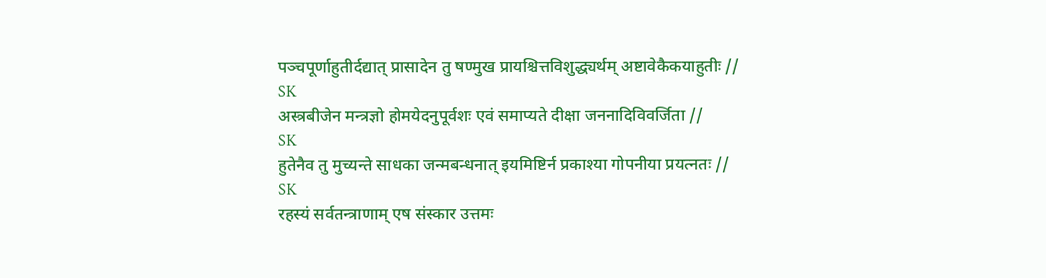पञ्चपूर्णाहुतीर्दद्यात् प्रासादेन तु षण्मुख प्रायश्चित्तविशुद्ध्यर्थम् अष्टावेकैकयाहुतीः //
SK
अस्त्रबीजेन मन्त्रज्ञो होमयेदनुपूर्वशः एवं समाप्यते दीक्षा जननादिविवर्जिता //
SK
हुतेनैव तु मुच्यन्ते साधका जन्मबन्धनात् इयमिष्टिर्न प्रकाश्या गोपनीया प्रयत्नतः //
SK
रहस्यं सर्वतन्त्राणाम् एष संस्कार उत्तमः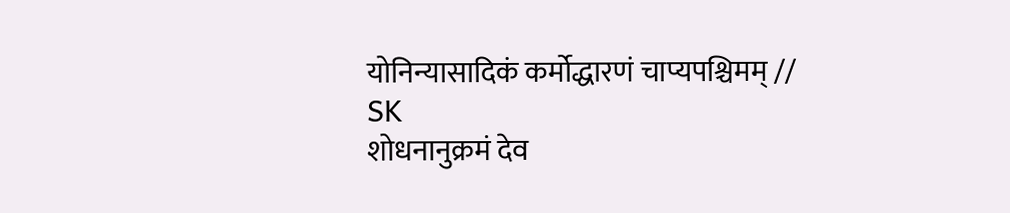योनिन्यासादिकं कर्मोद्धारणं चाप्यपश्चिमम् //
SK
शोधनानुक्रमं देव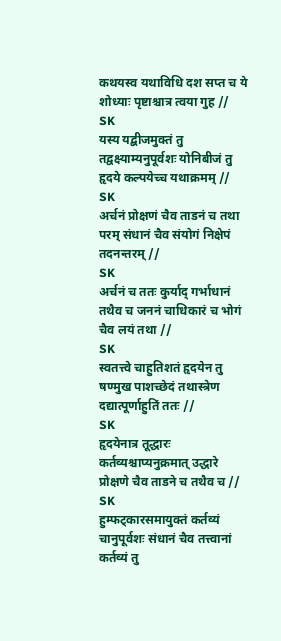कथयस्व यथाविधि दश सप्त च ये शोध्याः पृष्टाश्चात्र त्वया गुह //
SK
यस्य यद्बीजमुक्तं तु तद्वक्ष्याम्यनुपूर्वशः योनिबीजं तु हृदये कल्पयेच्च यथाक्रमम् //
SK
अर्चनं प्रोक्षणं चैव ताडनं च तथा परम् संधानं चैव संयोगं निक्षेपं तदनन्तरम् //
SK
अर्चनं च ततः कुर्याद् गर्भाधानं तथैव च जननं चाधिकारं च भोगं चैव लयं तथा //
SK
स्वतत्त्वे चाहुतिशतं हृदयेन तु षण्मुख पाशच्छेदं तथास्त्रेण दद्यात्पूर्णाहुतिं ततः //
SK
हृदयेनात्र तूद्धारः कर्तव्यश्चाप्यनुक्रमात् उद्धारे प्रोक्षणे चैव ताडने च तथैव च //
SK
हुम्फट्कारसमायुक्तं कर्तव्यं चानुपूर्वशः संधानं चैव तत्त्वानां कर्तव्यं तु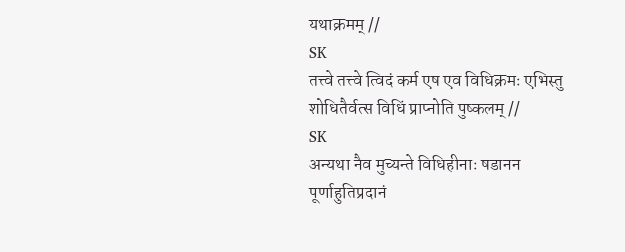यथाक्रमम् //
SK
तत्त्वे तत्त्वे त्विदं कर्म एष एव विधिक्रमः एभिस्तु शोधितैर्वत्स विधिं प्राप्नोति पुष्कलम् //
SK
अन्यथा नैव मुच्यन्ते विधिहीनाः षडानन पूर्णाहुतिप्रदानं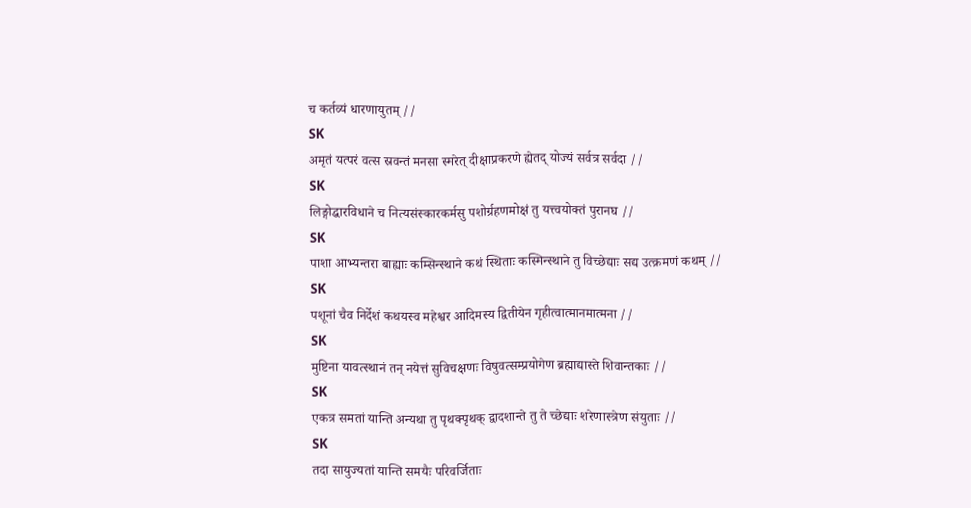च कर्तव्यं धारणायुतम् //
SK
अमृतं यत्परं वत्स स्रवन्तं मनसा स्मरेत् दीक्षाप्रकरणे ह्येतद् योज्यं सर्वत्र सर्वदा //
SK
लिङ्गोद्धारविधाने च नित्यसंस्कारकर्मसु पशोर्ग्रहणमोक्षं तु यत्त्वयोक्तं पुरानघ //
SK
पाशा आभ्यन्तरा बाह्याः कम्सिन्स्थाने कथं स्थिताः कस्मिन्स्थाने तु विच्छेद्याः सद्य उत्क्रमणं कथम् //
SK
पशूनां चैव निर्देशं कथयस्व महेश्वर आदिमस्य द्वितीयेन गृहीत्वात्मानमात्मना //
SK
मुष्टिना यावत्स्थानं तन् नयेत्तं सुविचक्षणः विषुवत्सम्प्रयोगेण ब्रह्माद्यास्ते शिवान्तकाः //
SK
एकत्र समतां यान्ति अन्यथा तु पृथक्पृथक् द्वादशान्ते तु ते च्छेद्याः शरेणास्त्रेण संयुताः //
SK
तदा सायुज्यतां यान्ति समयैः परिवर्जिताः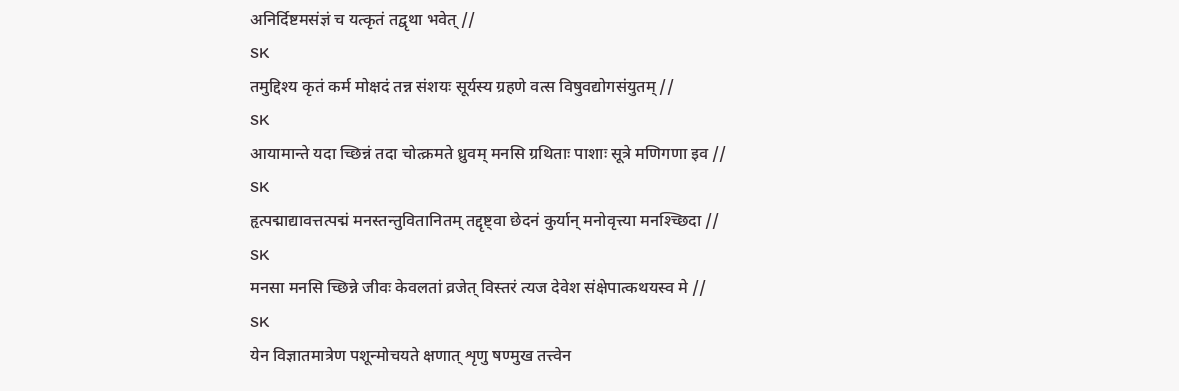अनिर्दिष्टमसंज्ञं च यत्कृतं तद्वृथा भवेत् //
SK
तमुद्दिश्य कृतं कर्म मोक्षदं तन्न संशयः सूर्यस्य ग्रहणे वत्स विषुवद्योगसंयुतम् //
SK
आयामान्ते यदा च्छिन्नं तदा चोत्क्रमते ध्रुवम् मनसि ग्रथिताः पाशाः सूत्रे मणिगणा इव //
SK
हृत्पद्माद्यावत्तत्पद्मं मनस्तन्तुवितानितम् तद्दृष्ट्वा छेदनं कुर्यान् मनोवृत्त्या मनश्च्छिदा //
SK
मनसा मनसि च्छिन्ने जीवः केवलतां व्रजेत् विस्तरं त्यज देवेश संक्षेपात्कथयस्व मे //
SK
येन विज्ञातमात्रेण पशून्मोचयते क्षणात् शृणु षण्मुख तत्त्वेन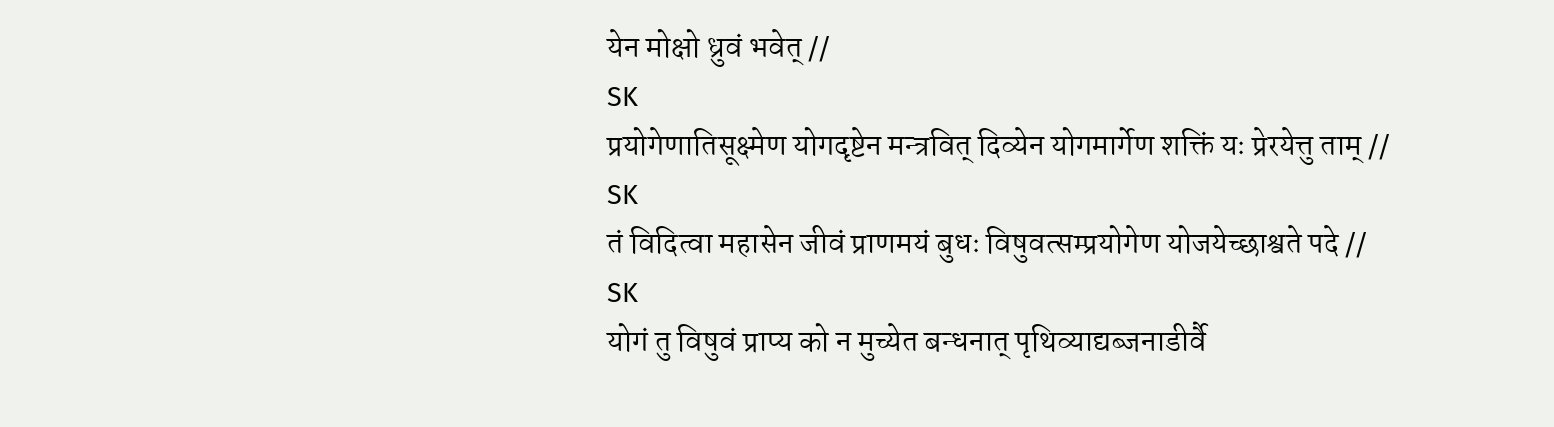येन मोक्षो ध्रुवं भवेत् //
SK
प्रयोगेणातिसूक्ष्मेण योगदृष्टेन मन्त्रवित् दिव्येन योगमार्गेण शक्तिं यः प्रेरयेत्तु ताम् //
SK
तं विदित्वा महासेन जीवं प्राणमयं बुधः विषुवत्सम्प्रयोगेण योजयेच्छाश्वते पदे //
SK
योगं तु विषुवं प्राप्य को न मुच्येत बन्धनात् पृथिव्याद्यब्जनाडीर्वै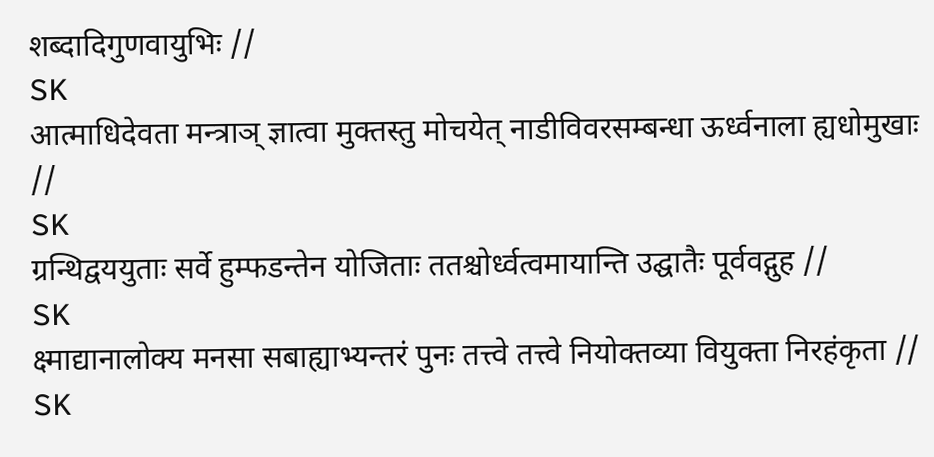शब्दादिगुणवायुभिः //
SK
आत्माधिदेवता मन्त्राञ् ज्ञात्वा मुक्तस्तु मोचयेत् नाडीविवरसम्बन्धा ऊर्ध्वनाला ह्यधोमुखाः //
SK
ग्रन्थिद्वययुताः सर्वे हुम्फडन्तेन योजिताः ततश्चोर्ध्वत्वमायान्ति उद्घातैः पूर्ववद्गुह //
SK
क्ष्माद्यानालोक्य मनसा सबाह्याभ्यन्तरं पुनः तत्त्वे तत्त्वे नियोक्तव्या वियुक्ता निरहंकृता //
SK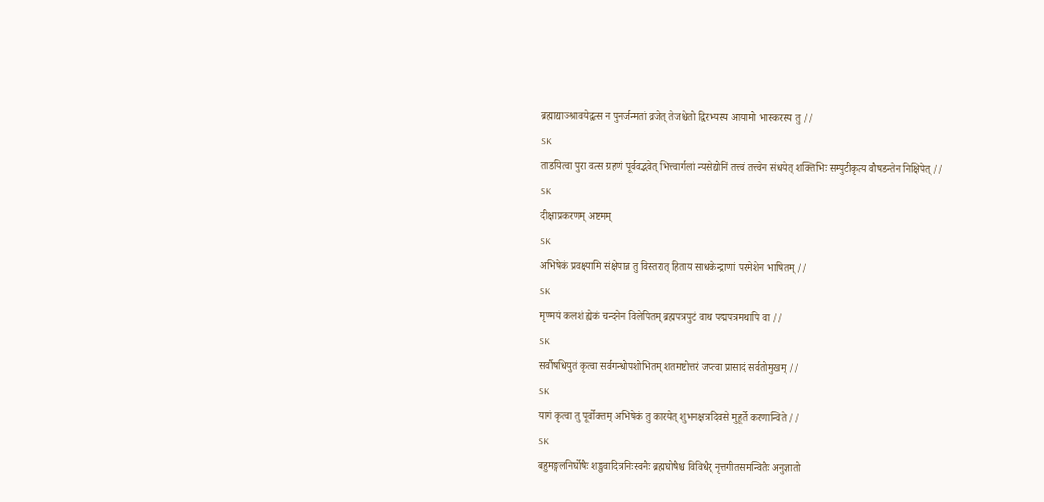ब्रह्माद्याञ्श्रावयेद्वत्स न पुनर्जन्मतां व्रजेत् तेजश्चेतो द्विरभ्यस्य आयामो भास्करस्य तु //
SK
ताडयित्वा पुरा वत्स ग्रहणं पूर्ववद्भवेत् भित्त्वार्गलां न्यसेद्योनिं तत्त्वं तत्त्वेन संधयेत् शक्तिभिः सम्पुटीकृत्य वौषडन्तेन निक्षिपेत् //
SK
दीक्षाप्रकरणम् अष्टमम्
SK
अभिषेकं प्रवक्ष्यामि संक्षेपान्न तु विस्तरात् हिताय साधकेन्द्राणां परमेशेन भाषितम् //
SK
मृण्मयं कलशं ह्येकं चन्दनेन विलेपितम् ब्रह्मपत्रपुटं वाथ पद्मपत्रमथापि वा //
SK
सर्वौषधियुतं कृत्वा सर्वगन्धोपशोभितम् शतमष्टोत्तरं जप्त्वा प्रासादं सर्वतोमुखम् //
SK
यागं कृत्वा तु पूर्वोक्तम् अभिषेकं तु कारयेत् शुभनक्षत्रदिवसे मुहूर्ते करणान्विते //
SK
बहुमङ्गलनिर्घोषैः शङ्खवादित्रनिःस्वनैः ब्रह्मघोषैश्च विविधैर् नृत्तगीतसमन्वितैः अनुज्ञातो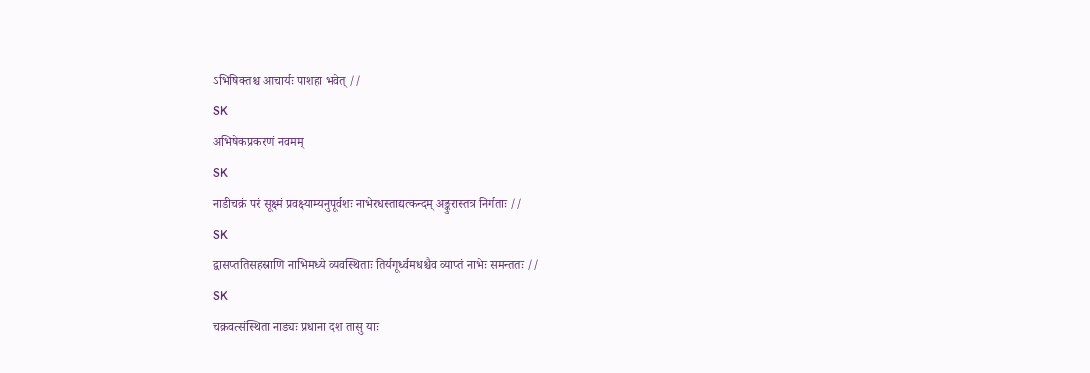ऽभिषिक्तश्च आचार्यः पाशहा भवेत् //
SK
अभिषेकप्रकरणं नवमम्
SK
नाडीचक्रं परं सूक्ष्मं प्रवक्ष्याम्यनुपूर्वशः नाभेरधस्ताद्यत्कन्दम् अङ्कुरास्तत्र निर्गताः //
SK
द्वासप्ततिसहस्राणि नाभिमध्ये व्यवस्थिताः तिर्यगूर्ध्वमधश्चैव व्याप्तं नाभेः समन्ततः //
SK
चक्रवत्संस्थिता नाड्यः प्रधाना दश तासु याः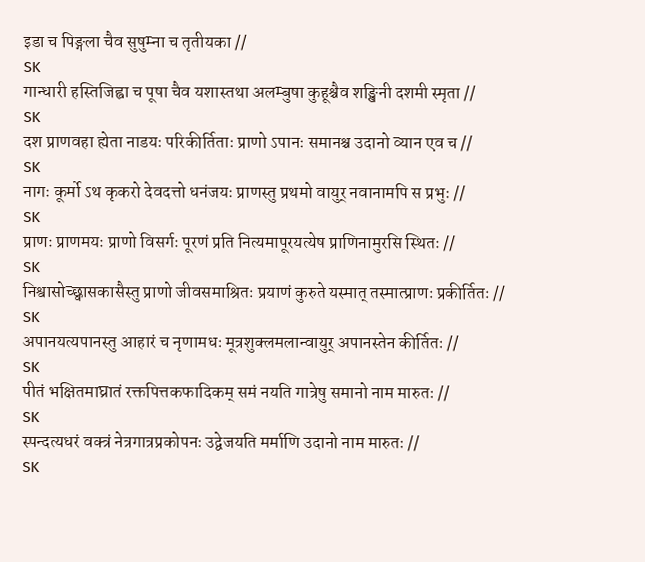इडा च पिङ्गला चैव सुषुम्ना च तृतीयका //
SK
गान्धारी हस्तिजिह्वा च पूषा चैव यशास्तथा अलम्बुषा कुहूश्चैव शङ्खिनी दशमी स्मृता //
SK
दश प्राणवहा ह्येता नाडयः परिकीर्तिताः प्राणो ऽपानः समानश्च उदानो व्यान एव च //
SK
नागः कूर्मो ऽथ कृकरो देवदत्तो धनंजयः प्राणस्तु प्रथमो वायुर् नवानामपि स प्रभुः //
SK
प्राणः प्राणमयः प्राणो विसर्गः पूरणं प्रति नित्यमापूरयत्येष प्राणिनामुरसि स्थितः //
SK
निश्वासोच्छ्वासकासैस्तु प्राणो जीवसमाश्रितः प्रयाणं कुरुते यस्मात् तस्मात्प्राणः प्रकीर्तितः //
SK
अपानयत्यपानस्तु आहारं च नृणामधः मूत्रशुक्लमलान्वायुर् अपानस्तेन कीर्तितः //
SK
पीतं भक्षितमाघ्रातं रक्तपित्तकफादिकम् समं नयति गात्रेषु समानो नाम मारुतः //
SK
स्पन्दत्यधरं वक्त्रं नेत्रगात्रप्रकोपनः उद्वेजयति मर्माणि उदानो नाम मारुतः //
SK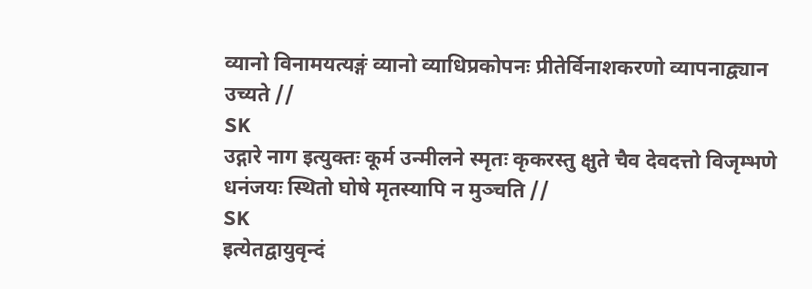व्यानो विनामयत्यङ्गं व्यानो व्याधिप्रकोपनः प्रीतेर्विनाशकरणो व्यापनाद्व्यान उच्यते //
SK
उद्गारे नाग इत्युक्तः कूर्म उन्मीलने स्मृतः कृकरस्तु क्षुते चैव देवदत्तो विजृम्भणे धनंजयः स्थितो घोषे मृतस्यापि न मुञ्चति //
SK
इत्येतद्वायुवृन्दं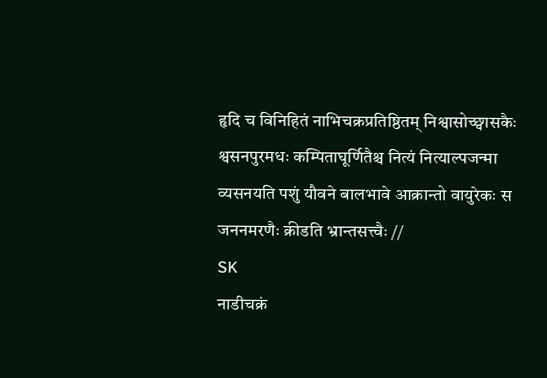हृदि च विनिहितं नाभिचक्रप्रतिष्ठितम् निश्वासोच्छ्वासकैः श्वसनपुरमधः कम्पिताघूर्णितैश्च नित्यं नित्याल्पजन्मा व्यसनयति पशुं यौवने बालभावे आक्रान्तो वायुरेकः स जननमरणैः क्रीडति भ्रान्तसत्त्वैः //
SK
नाडीचक्रं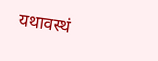यथावस्थं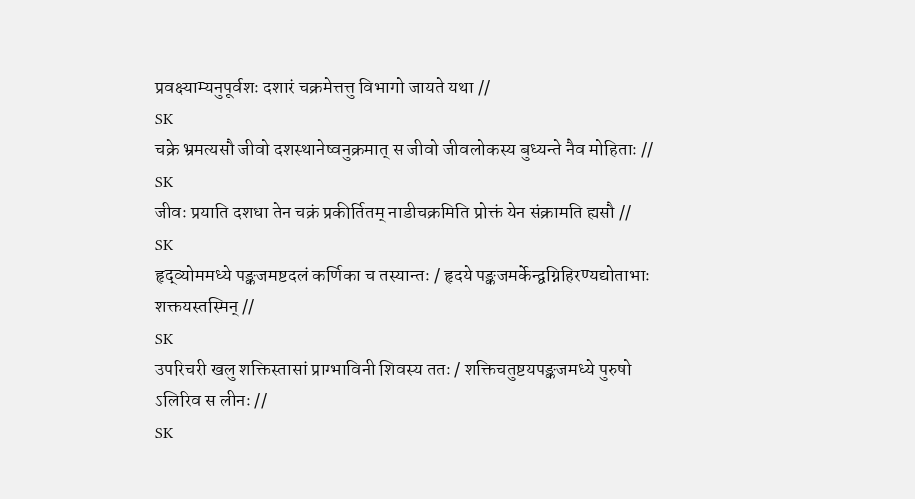प्रवक्ष्याम्यनुपूर्वशः दशारं चक्रमेत्तत्तु विभागो जायते यथा //
SK
चक्रे भ्रमत्यसौ जीवो दशस्थानेष्वनुक्रमात् स जीवो जीवलोकस्य बुध्यन्ते नैव मोहिताः //
SK
जीवः प्रयाति दशधा तेन चक्रं प्रकीर्तितम् नाडीचक्रमिति प्रोक्तं येन संक्रामति ह्यसौ //
SK
हृद्व्योममध्ये पङ्कजमष्टदलं कर्णिका च तस्यान्तः / हृदये पङ्कजमर्केन्द्वग्निहिरण्यद्योताभाः शक्तयस्तस्मिन् //
SK
उपरिचरी खलु शक्तिस्तासां प्राग्भाविनी शिवस्य ततः / शक्तिचतुष्टयपङ्कजमध्ये पुरुषो ऽलिरिव स लीनः //
SK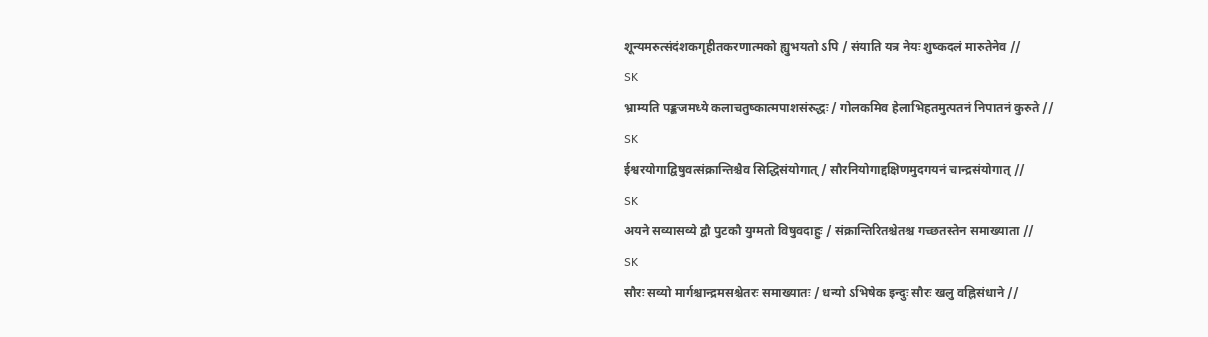शून्यमरुत्संदंशकगृहीतकरणात्मको ह्युभयतो ऽपि / संयाति यत्र नेयः शुष्कदलं मारुतेनेव //
SK
भ्राम्यति पङ्कजमध्ये कलाचतुष्कात्मपाशसंरुद्धः / गोलकमिव हेलाभिहतमुत्पतनं निपातनं कुरुते //
SK
ईश्वरयोगाद्विषुवत्संक्रान्तिश्चैव सिद्धिसंयोगात् / सौरनियोगाद्दक्षिणमुदगयनं चान्द्रसंयोगात् //
SK
अयने सव्यासव्ये द्वौ पुटकौ युग्मतो विषुवदाहुः / संक्रान्तिरितश्चेतश्च गच्छतस्तेन समाख्याता //
SK
सौरः सव्यो मार्गश्चान्द्रमसश्चेतरः समाख्यातः / धन्यो ऽभिषेक इन्दुः सौरः खलु वह्निसंधाने //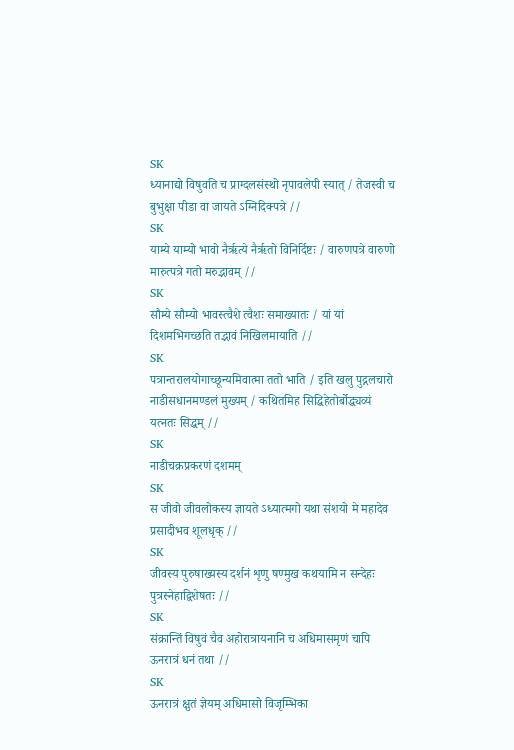SK
ध्यानाद्यो विषुवति च प्राग्दलसंस्थो नृपावलेपी स्यात् / तेजस्वी च बुभुक्षा पीडा वा जायते ऽग्निदिक्पत्रे //
SK
याम्ये याम्यो भावो नैरृत्ये नैरृतो विनिर्दिष्टः / वारुणपत्रे वारुणो मारुत्पत्रे गतो मरुद्भावम् //
SK
सौम्ये सौम्यो भावस्त्वैशे त्वैशः समाख्यातः / यां यां दिशमभिगच्छति तद्भावं निखिलमायाति //
SK
पत्रान्तरालयोगाच्छून्यमिवात्मा ततो भाति / इति खलु पुद्गलचारो नाडीसधानमण्डलं मुख्यम् / कथितमिह सिद्धिहेतोर्बोद्ध्यव्यं यत्नतः सिद्धम् //
SK
नाडीचक्रप्रकरणं दशमम्
SK
स जीवो जीवलोकस्य ज्ञायते ऽध्यात्मगो यथा संशयो मे महादेव प्रसादीभव शूलधृक् //
SK
जीवस्य पुरुषाख्यस्य दर्शनं शृणु षण्मुख कथयामि न सन्देहः पुत्रस्नेहाद्विशेषतः //
SK
संक्रान्तिं विषुवं चैव अहोरात्रायनानि च अधिमासमृणं चापि ऊनरात्रं धनं तथा //
SK
ऊनरात्रं क्षुतं ज्ञेयम् अधिमासो विजृम्भिका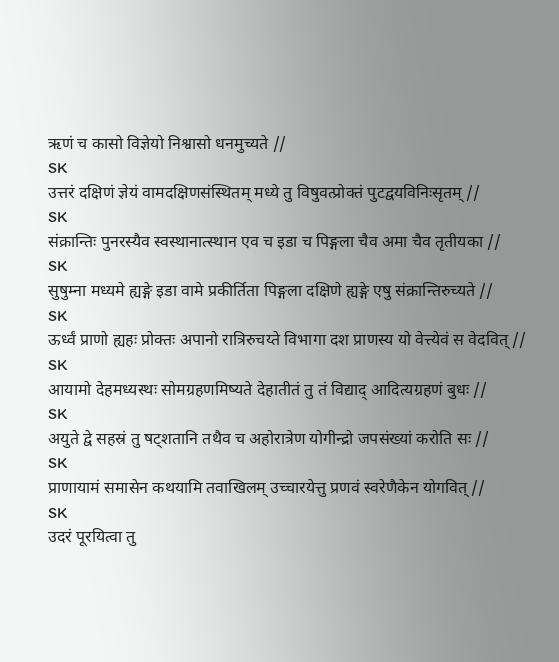ऋणं च कासो विज्ञेयो निश्वासो धनमुच्यते //
SK
उत्तरं दक्षिणं ज्ञेयं वामदक्षिणसंस्थितम् मध्ये तु विषुवत्प्रोक्तं पुटद्वयविनिःसृतम् //
SK
संक्रान्तिः पुनरस्यैव स्वस्थानात्स्थान एव च इडा च पिङ्गला चैव अमा चैव तृतीयका //
SK
सुषुम्ना मध्यमे ह्यङ्गे इडा वामे प्रकीर्तिता पिङ्गला दक्षिणे ह्यङ्गे एषु संक्रान्तिरुच्यते //
SK
ऊर्ध्वं प्राणो ह्यहः प्रोक्तः अपानो रात्रिरुचय्ते विभागा दश प्राणस्य यो वेत्त्येवं स वेदवित् //
SK
आयामो देहमध्यस्थः सोमग्रहणमिष्यते देहातीतं तु तं विद्याद् आदित्यग्रहणं बुधः //
SK
अयुते द्वे सहस्रं तु षट्शतानि तथैव च अहोरात्रेण योगीन्द्रो जपसंख्यां करोति सः //
SK
प्राणायामं समासेन कथयामि तवाखिलम् उच्चारयेत्तु प्रणवं स्वरेणैकेन योगवित् //
SK
उदरं पूरयित्वा तु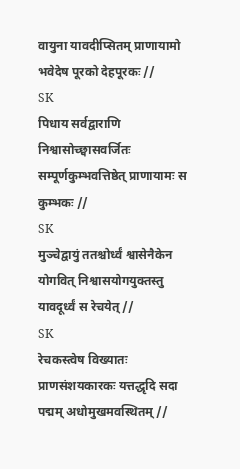वायुना यावदीप्सितम् प्राणायामो भवेदेष पूरको देहपूरकः //
SK
पिधाय सर्वद्वाराणि निश्वासोच्छ्वासवर्जितः सम्पूर्णकुम्भवत्तिष्ठेत् प्राणायामः स कुम्भकः //
SK
मुञ्चेद्वायुं ततश्चोर्ध्वं श्वासेनैकेन योगवित् निश्वासयोगयुक्तस्तु यावदूर्ध्वं स रेचयेत् //
SK
रेचकस्त्वेष विख्यातः प्राणसंशयकारकः यत्तद्धृदि सदा पद्मम् अधोमुखमवस्थितम् //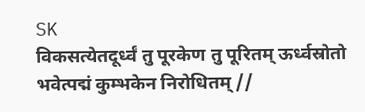SK
विकसत्येतदूर्ध्वं तु पूरकेण तु पूरितम् ऊर्ध्वस्रोतो भवेत्पद्मं कुम्भकेन निरोधितम् //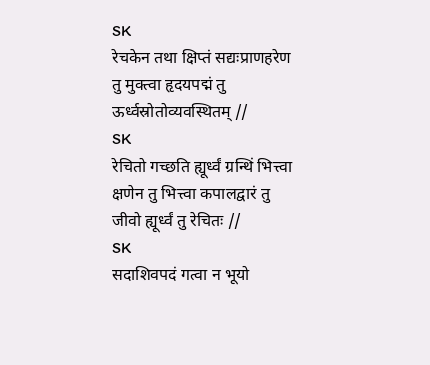SK
रेचकेन तथा क्षिप्तं सद्यःप्राणहरेण तु मुक्त्वा हृदयपद्मं तु ऊर्ध्वस्रोतोव्यवस्थितम् //
SK
रेचितो गच्छति ह्यूर्ध्वं ग्रन्थिं भित्त्वा क्षणेन तु भित्त्वा कपालद्वारं तु जीवो ह्यूर्ध्वं तु रेचितः //
SK
सदाशिवपदं गत्वा न भूयो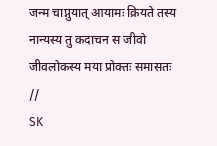जन्म चाप्नुयात् आयामः क्रियते तस्य नान्यस्य तु कदाचन स जीवो जीवलोकस्य मया प्रोक्तः समासतः //
SK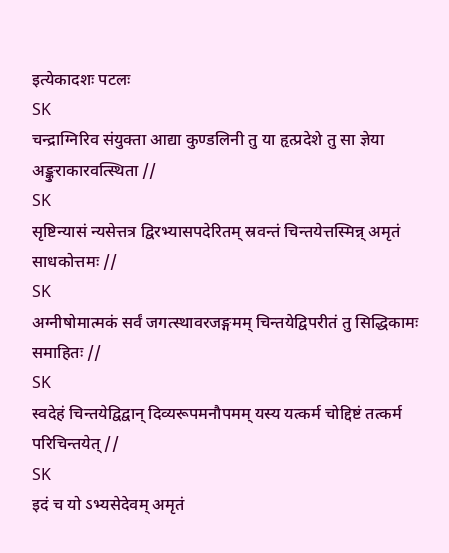इत्येकादशः पटलः
SK
चन्द्राग्निरिव संयुक्ता आद्या कुण्डलिनी तु या हृत्प्रदेशे तु सा ज्ञेया अङ्कुराकारवत्स्थिता //
SK
सृष्टिन्यासं न्यसेत्तत्र द्विरभ्यासपदेरितम् स्रवन्तं चिन्तयेत्तस्मिन्न् अमृतं साधकोत्तमः //
SK
अग्नीषोमात्मकं सर्वं जगत्स्थावरजङ्गमम् चिन्तयेद्विपरीतं तु सिद्धिकामः समाहितः //
SK
स्वदेहं चिन्तयेद्विद्वान् दिव्यरूपमनौपमम् यस्य यत्कर्म चोद्दिष्टं तत्कर्म परिचिन्तयेत् //
SK
इदं च यो ऽभ्यसेदेवम् अमृतं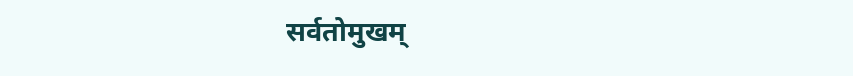सर्वतोमुखम्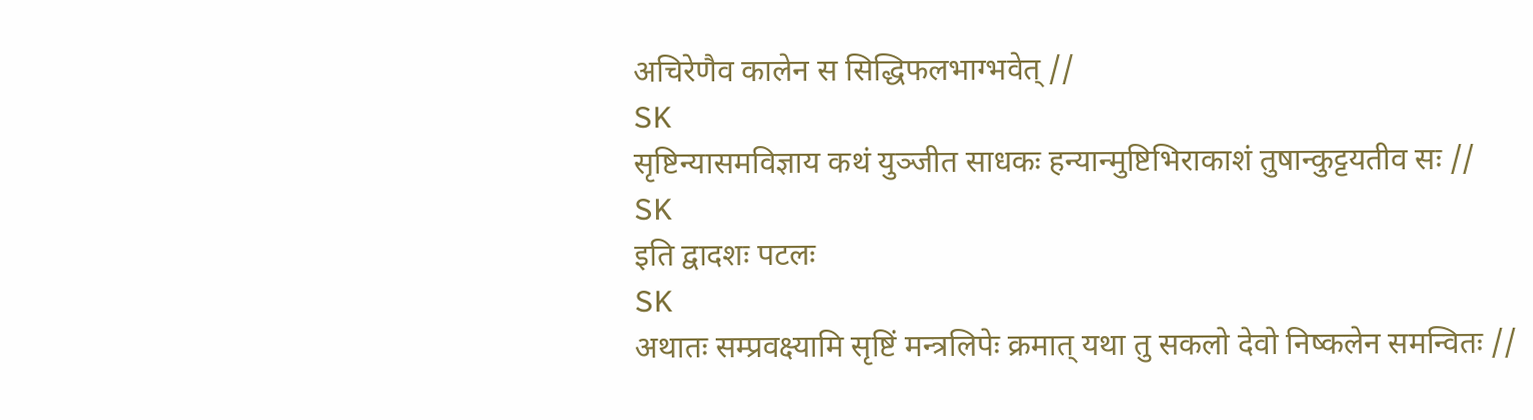अचिरेणैव कालेन स सिद्धिफलभाग्भवेत् //
SK
सृष्टिन्यासमविज्ञाय कथं युञ्जीत साधकः हन्यान्मुष्टिभिराकाशं तुषान्कुट्टयतीव सः //
SK
इति द्वादशः पटलः
SK
अथातः सम्प्रवक्ष्यामि सृष्टिं मन्त्रलिपेः क्रमात् यथा तु सकलो देवो निष्कलेन समन्वितः //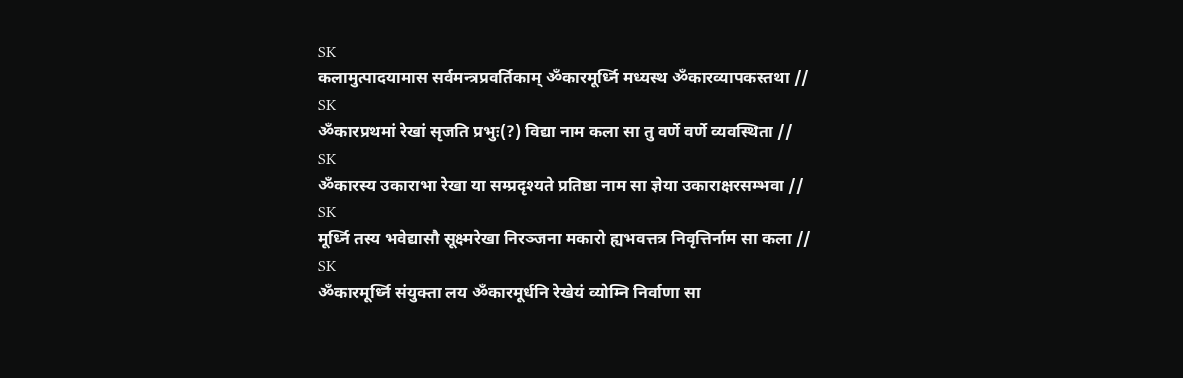SK
कलामुत्पादयामास सर्वमन्त्रप्रवर्तिकाम् ॐकारमूर्ध्नि मध्यस्थ ॐकारव्यापकस्तथा //
SK
ॐकारप्रथमां रेखां सृजति प्रभुः(?) विद्या नाम कला सा तु वर्णे वर्णे व्यवस्थिता //
SK
ॐकारस्य उकाराभा रेखा या सम्प्रदृश्यते प्रतिष्ठा नाम सा ज्ञेया उकाराक्षरसम्भवा //
SK
मूर्ध्नि तस्य भवेद्यासौ सूक्ष्मरेखा निरञ्जना मकारो ह्यभवत्तत्र निवृत्तिर्नाम सा कला //
SK
ॐकारमूर्ध्नि संयुक्ता लय ॐकारमूर्धनि रेखेयं व्योम्नि निर्वाणा सा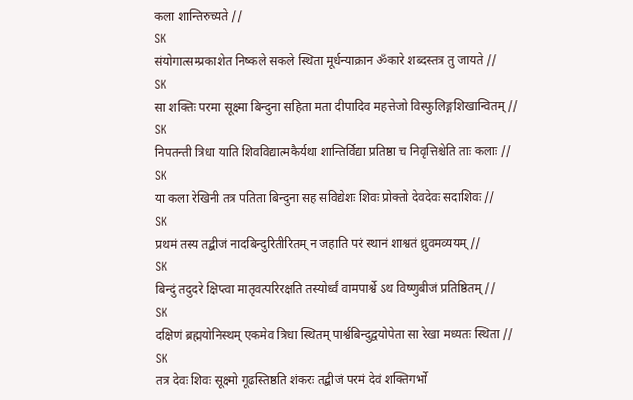कला शान्तिरुच्यते //
SK
संयोगात्सम्प्रकाशेत निष्कले सकले स्थिता मूर्धन्याक्रान ॐकारे शब्दस्तत्र तु जायते //
SK
सा शक्तिः परमा सूक्ष्मा बिन्दुना सहिता मता दीपादिव महत्तेजो विस्फुलिङ्गशिखान्वितम् //
SK
निपतन्ती त्रिधा याति शिवविद्यात्मकैर्यथा शान्तिर्विद्या प्रतिष्ठा च निवृत्तिश्चेति ताः कलाः //
SK
या कला रेखिनी तत्र पतिता बिन्दुना सह सविद्येशः शिवः प्रोक्तो देवदेवः सदाशिवः //
SK
प्रथमं तस्य तद्बीजं नादबिन्दुरितीरितम् न जहाति परं स्थानं शाश्वतं ध्रुवमव्ययम् //
SK
बिन्दुं तदुदरे क्षिप्त्वा मातृवत्परिरक्षति तस्योर्ध्वं वामपार्श्वे ऽथ विष्णुबीजं प्रतिष्ठितम् //
SK
दक्षिणं ब्रह्मयोनिस्थम् एकमेव त्रिधा स्थितम् पार्श्वबिन्दुद्वयोपेता सा रेखा मध्यतः स्थिता //
SK
तत्र देवः शिवः सूक्ष्मो गूढस्तिष्ठति शंकरः तद्बीजं परमं देवं शक्तिगर्भो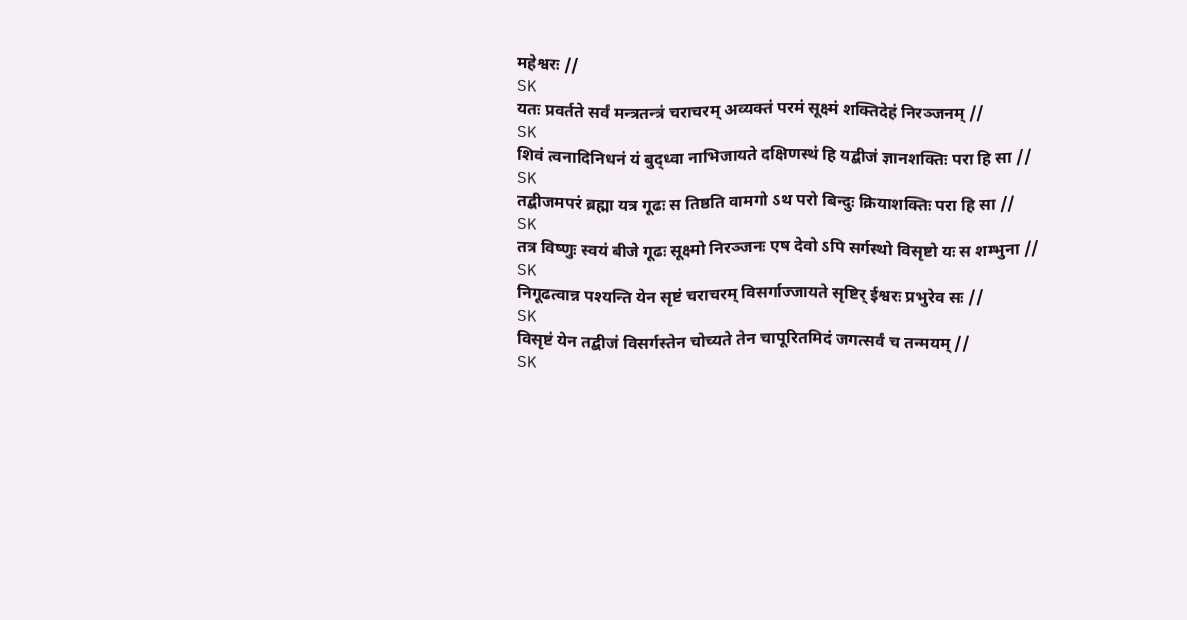महेश्वरः //
SK
यतः प्रवर्तते सर्वं मन्त्रतन्त्रं चराचरम् अव्यक्तं परमं सूक्ष्मं शक्तिदेहं निरञ्जनम् //
SK
शिवं त्वनादिनिधनं यं बुद्ध्वा नाभिजायते दक्षिणस्थं हि यद्बीजं ज्ञानशक्तिः परा हि सा //
SK
तद्बीजमपरं ब्रह्मा यत्र गूढः स तिष्ठति वामगो ऽथ परो बिन्दुः क्रियाशक्तिः परा हि सा //
SK
तत्र विष्णुः स्वयं बीजे गूढः सूक्ष्मो निरञ्जनः एष देवो ऽपि सर्गस्थो विसृष्टो यः स शम्भुना //
SK
निगूढत्वान्न पश्यन्ति येन सृष्टं चराचरम् विसर्गाज्जायते सृष्टिर् ईश्वरः प्रभुरेव सः //
SK
विसृष्टं येन तद्बीजं विसर्गस्तेन चोच्यते तेन चापूरितमिदं जगत्सर्वं च तन्मयम् //
SK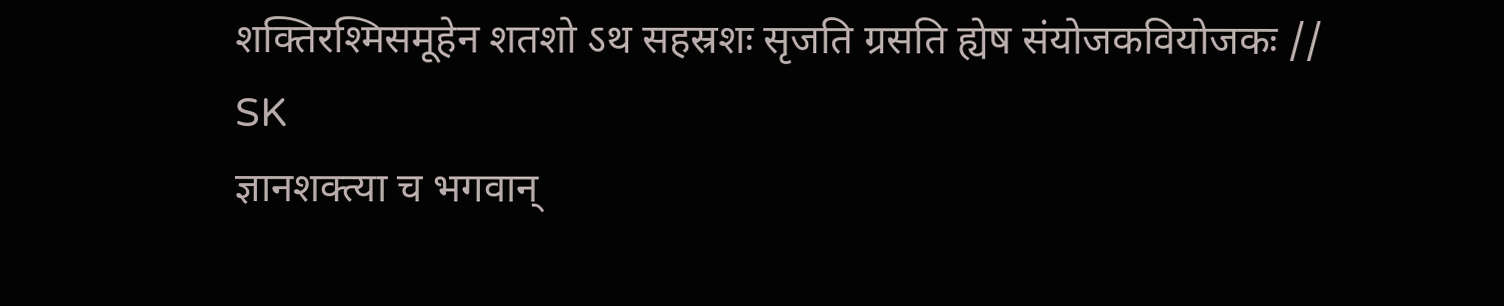शक्तिरश्मिसमूहेन शतशो ऽथ सहस्रशः सृजति ग्रसति ह्येष संयोजकवियोजकः //
SK
ज्ञानशक्त्या च भगवान्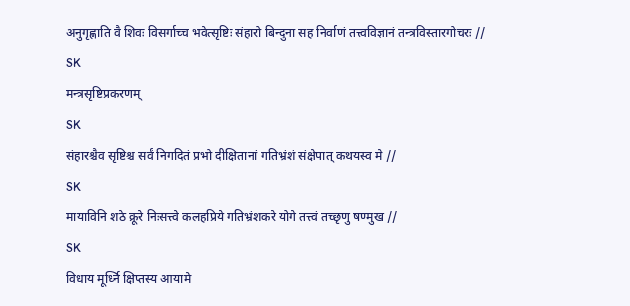अनुगृह्णाति वै शिवः विसर्गाच्च भवेत्सृष्टिः संहारो बिन्दुना सह निर्वाणं तत्त्वविज्ञानं तन्त्रविस्तारगोचरः //
SK
मन्त्रसृष्टिप्रकरणम्
SK
संहारश्चैव सृष्टिश्च सर्वं निगदितं प्रभो दीक्षितानां गतिभ्रंशं संक्षेपात् कथयस्व मे //
SK
मायाविनि शठे क्रूरे निःसत्त्वे कलहप्रिये गतिभ्रंशकरे योगे तत्त्वं तच्छृणु षण्मुख //
SK
विधाय मूर्ध्नि क्षिप्तस्य आयामे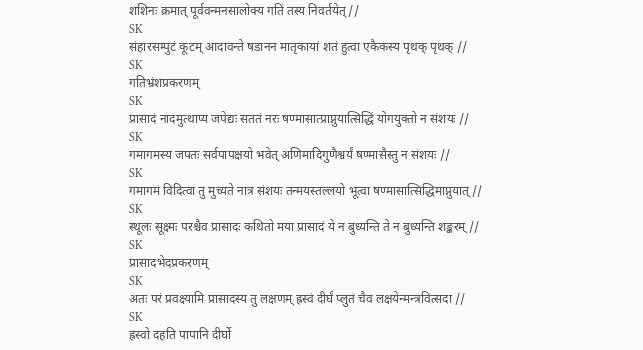शशिनः क्रमात् पूर्ववन्मनसालोक्य गतिं तस्य निवर्तयेत् //
SK
संहारसम्पुटं कूटम् आदावन्ते षडानन मातृकायां शतं हुत्वा एकैकस्य पृथक् पृथक् //
SK
गतिभ्रंशप्रकरणम्
SK
प्रासादं नादमुत्थाप्य जपेद्यः सततं नरः षण्मासात्प्राप्नुयात्सिद्धिं योगयुक्तो न संशयः //
SK
गमागमस्य जपतः सर्वपापक्षयो भवेत् अणिमादिगुणैश्वर्यं षण्मासैस्तु न संशयः //
SK
गमागमं विदित्वा तु मुच्यते नात्र संशयः तन्मयस्तल्लयो भूत्वा षण्मासात्सिद्धिमाप्नुयात् //
SK
स्थूलः सूक्ष्मः परश्चैव प्रासादः कथितो मया प्रासादं ये न बुध्यन्ति ते न बुध्यन्ति शङ्करम् //
SK
प्रासादभेदप्रकरणम्
SK
अतः परं प्रवक्ष्यामि प्रासादस्य तु लक्षणम् ह्रस्वं दीर्घं प्लुतं चैव लक्षयेन्मन्त्रवित्सदा //
SK
ह्रस्वो दहति पापानि दीर्घो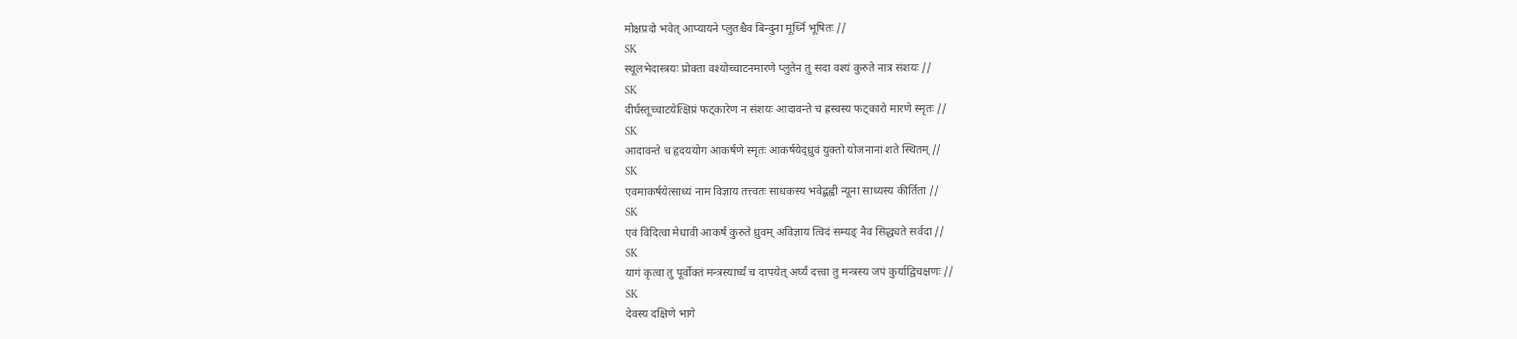मोक्षप्रदो भवेत् आप्यायने प्लुतश्चैव बिन्दुना मूर्ध्नि भूषितः //
SK
स्थूलभेदास्त्रयः प्रोक्ता वश्योच्चाटनमारणे प्लुतेन तु सदा वश्यं कुरुते नात्र संशयः //
SK
दीर्घस्तूच्चाटयेत्क्षिप्रं फट्कारेण न संशयः आदावन्ते च ह्रस्वस्य फट्कारो मारणे स्मृतः //
SK
आदावन्ते च हृदययोग आकर्षणे स्मृतः आकर्षयेद्ध्रुवं युक्तो योजनानां शते स्थितम् //
SK
एवमाकर्षयेत्साध्यं नाम विज्ञाय तत्त्वतः साधकस्य भवेद्बह्वी न्यूना साध्यस्य कीर्तिता //
SK
एवं विदित्वा मेधावी आकर्षं कुरुते ध्रुवम् अविज्ञाय त्विदं सम्यङ् नैव सिद्ध्यते सर्वदा //
SK
यागं कृत्वा तु पूर्वोक्तं मन्त्रस्यार्घ्यं च दापयेत् अर्घ्यं दत्त्वा तु मन्त्रस्य जपं कुर्याद्विचक्षणः //
SK
देवस्य दक्षिणे भागे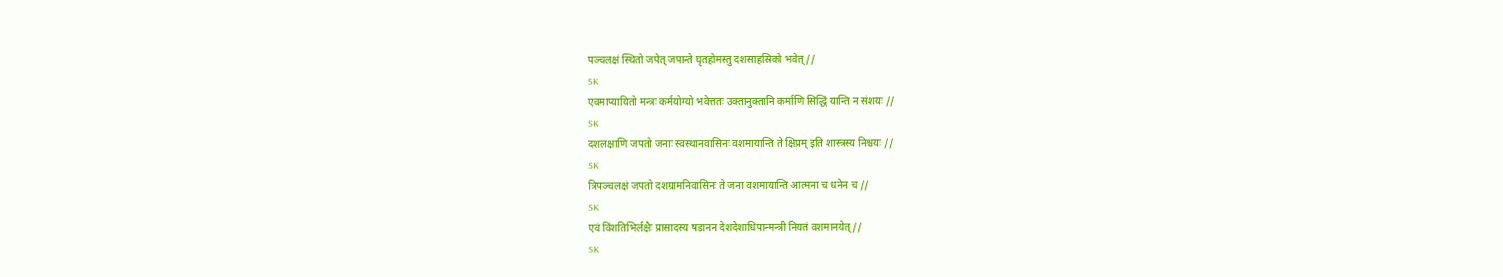पञ्चलक्षं स्थितो जपेत् जपान्ते घृतहोमस्तु दशसाहस्रिको भवेत् //
SK
एवमाप्यायितो मन्त्रः कर्मयोग्यो भवेत्ततः उक्तानुक्तानि कर्माणि सिद्धिं यान्ति न संशयः //
SK
दशलक्षाणि जपतो जनाः स्वस्थानवासिनः वशमायान्ति ते क्षिप्रम् इति शास्त्रस्य निश्चयः //
SK
त्रिपञ्चलक्षं जपतो दशग्रामनिवासिनः ते जना वशमायान्ति आत्मना च धनेन च //
SK
एवं विंशतिभिर्लक्षैः प्रासादस्य षडानन देशदेशाधिपान्मन्त्री नियतं वशमानयेत् //
SK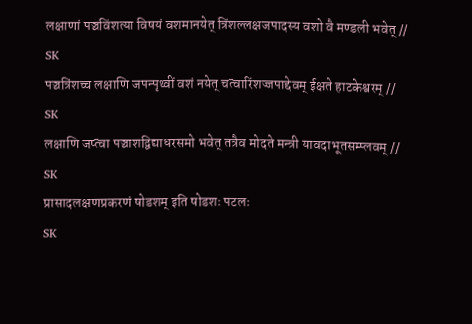लक्षाणां पञ्चविंशत्या विषयं वशमानयेत् त्रिंशल्लक्षजपादस्य वशो वै मण्डली भवेत् //
SK
पञ्चत्रिंशच्च लक्षाणि जपन्पृथ्वीं वशं नयेत् चत्वारिंशज्जपाद्देवम् ईक्षते हाटकेश्वरम् //
SK
लक्षाणि जप्त्वा पञ्चाशद्विद्याधरसमो भवेत् तत्रैव मोदते मन्त्री यावदाभूतसम्प्लवम् //
SK
प्रासादलक्षणप्रकरणं षोडशम् इति षोडशः पटलः
SK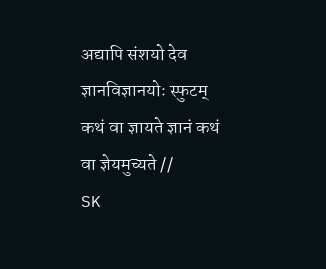अद्यापि संशयो देव ज्ञानविज्ञानयोः स्फुटम् कथं वा ज्ञायते ज्ञानं कथं वा ज्ञेयमुच्यते //
SK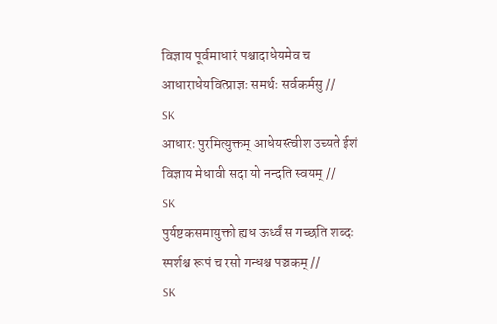विज्ञाय पूर्वमाधारं पश्चादाधेयमेव च आधाराधेयवित्प्राज्ञः समर्थः सर्वकर्मसु //
SK
आधारः पुरमित्युक्तम् आधेयस्त्वीश उच्यते ईशं विज्ञाय मेधावी सदा यो नन्दति स्वयम् //
SK
पुर्यष्टकसमायुक्तो ह्यध ऊर्ध्वं स गच्छति शब्दः स्पर्शश्च रूपं च रसो गन्धश्च पञ्चकम् //
SK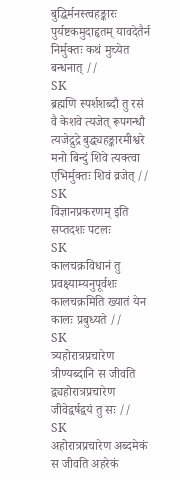बुद्धिर्मनस्त्वहङ्कारः पुर्यष्टकमुदाहृतम् यावदेतैर्न निर्मुक्तः कथं मुच्येत बन्धनात् //
SK
ब्रह्मणि स्पर्शशब्दौ तु रसं वै केशवे त्यजेत् रूपगन्धौ त्यजेद्रुद्रे बुद्ध्यहङ्कारमीश्वरे मनो बिन्दुं शिवे त्यक्त्वा एभिर्मुक्तः शिवं व्रजेत् //
SK
विज्ञानप्रकरणम् इति सप्तदशः पटलः
SK
कालचक्रविधानं तु प्रवक्ष्याम्यनुपूर्वशः कालचक्रमिति ख्यातं येन कालः प्रबुध्यते //
SK
त्र्यहोरात्रप्रचारेण त्रीण्यब्दानि स जीवति द्व्यहोरात्रप्रचारेण जीवेद्वर्षद्वयं तु सः //
SK
अहोरात्रप्रचारेण अब्दमेकं स जीवति अहरेकं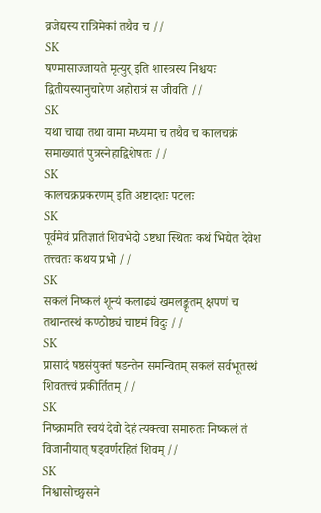व्रजेद्यस्य रात्रिमेकां तथैव च //
SK
षण्मासाज्जायते मृत्युर् इति शास्त्रस्य निश्चयः द्वितीयस्यानुचारेण अहोरात्रं स जीवति //
SK
यथा चाद्या तथा वामा मध्यमा च तथैव च कालचक्रं समाख्यातं पुत्रस्नेहाद्विशेषतः //
SK
कालचक्रप्रकरणम् इति अष्टादशः पटलः
SK
पूर्वमेवं प्रतिज्ञातं शिवभेदो ऽष्टधा स्थितः कथं भिद्येत देवेश तत्त्वतः कथय प्रभो //
SK
सकलं निष्कलं शून्यं कलाढ्यं खमलङ्कृतम् क्षपणं च तथान्तस्थं कण्ठोष्ठ्यं चाष्टमं विदुः //
SK
प्रासादं षष्ठसंयुक्तं षडन्तेन समन्वितम् सकलं सर्वभूतस्थं शिवतत्त्वं प्रकीर्तितम् //
SK
निष्क्रामति स्वयं देवो देहं त्यक्त्वा समारुतः निष्कलं तं विजानीयात् षड्वर्णरहितं शिवम् //
SK
निश्वासोच्छ्वसने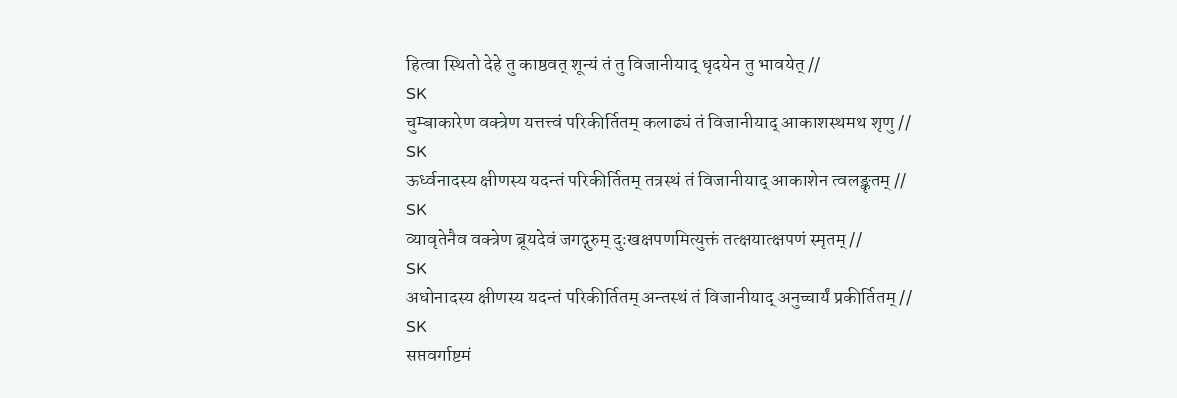हित्वा स्थितो देहे तु काष्ठवत् शून्यं तं तु विजानीयाद् धृदयेन तु भावयेत् //
SK
चुम्बाकारेण वक्त्रेण यत्तत्त्वं परिकीर्तितम् कलाढ्यं तं विजानीयाद् आकाशस्थमथ शृणु //
SK
ऊर्ध्वनादस्य क्षीणस्य यदन्तं परिकीर्तितम् तत्रस्थं तं विजानीयाद् आकाशेन त्वलङ्कृतम् //
SK
व्यावृतेनैव वक्त्रेण ब्रूयदेवं जगद्गुरुम् दुःखक्षपणमित्युक्तं तत्क्षयात्क्षपणं स्मृतम् //
SK
अधोनादस्य क्षीणस्य यदन्तं परिकीर्तितम् अन्तस्थं तं विजानीयाद् अनुच्चार्यं प्रकीर्तितम् //
SK
सप्तवर्गाष्टमं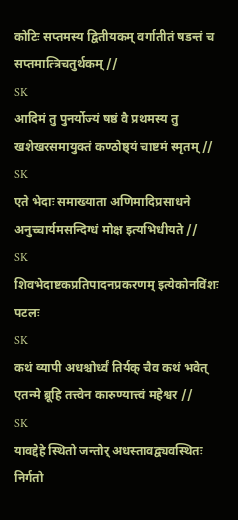कोटिः सप्तमस्य द्वितीयकम् वर्गातीतं षडन्तं च सप्तमात्त्रिचतुर्थकम् //
SK
आदिमं तु पुनर्योज्यं षष्ठं वै प्रथमस्य तु खशेखरसमायुक्तं कण्ठोष्ठ्यं चाष्टमं स्मृतम् //
SK
एते भेदाः समाख्याता अणिमादिप्रसाधने अनुच्चार्यमसन्दिग्धं मोक्ष इत्यभिधीयते //
SK
शिवभेदाष्टकप्रतिपादनप्रकरणम् इत्येकोनविंशः पटलः
SK
कथं व्यापी अधश्चोर्ध्वं तिर्यक् चैव कथं भवेत् एतन्मे ब्रूहि तत्त्वेन कारुण्यात्त्वं महेश्वर //
SK
यावद्देहे स्थितो जन्तोर् अधस्तावद्व्यवस्थितः निर्गतो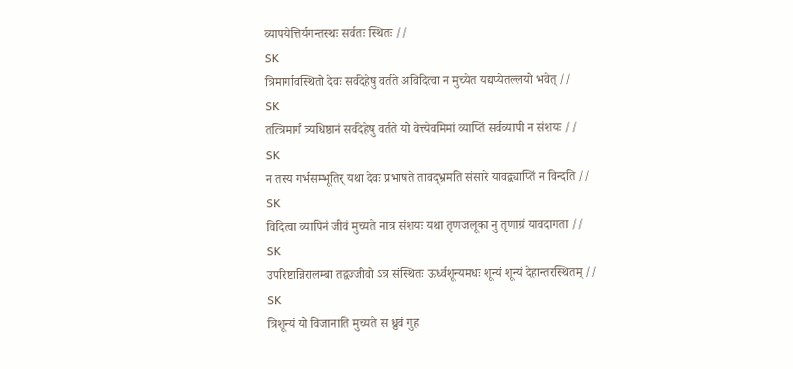व्यापयेत्तिर्यगन्तस्थः सर्वतः स्थितः //
SK
त्रिमार्गावस्थितो देवः सर्वदेहेषु वर्तते अविदित्वा न मुच्येत यद्यप्येतल्लयो भवेत् //
SK
तत्त्रिमार्गं त्र्यधिष्ठानं सर्वदेहेषु वर्तते यो वेत्त्येवमिमां व्याप्तिं सर्वव्यापी न संशयः //
SK
न तस्य गर्भसम्भूतिर् यथा देवः प्रभाषते तावद्भ्रमति संसारे यावद्व्याप्तिं न विन्दति //
SK
विदित्वा व्यापिनं जीवं मुच्यते नात्र संशयः यथा तृणजलूका नु तृणाग्रं यावदागता //
SK
उपरिष्टान्निरालम्बा तद्वज्जीवो ऽत्र संस्थितः ऊर्ध्वशून्यमधः शून्यं शून्यं देहान्तरस्थितम् //
SK
त्रिशून्यं यो विजानाति मुच्यते स ध्रुवं गुह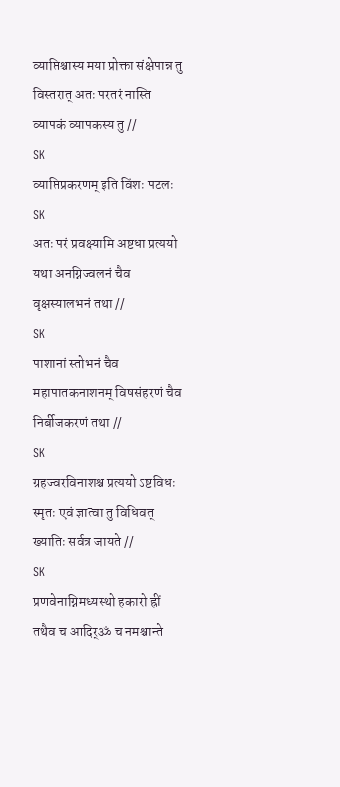व्याप्तिश्चास्य मया प्रोक्ता संक्षेपान्न तु विस्तरात् अतः परतरं नास्ति व्यापकं व्यापकस्य तु //
SK
व्याप्तिप्रकरणम् इति विंशः पटलः
SK
अतः परं प्रवक्ष्यामि अष्टधा प्रत्ययो यथा अनग्निज्वलनं चैव वृक्षस्यालभनं तथा //
SK
पाशानां स्तोभनं चैव महापातकनाशनम् विषसंहरणं चैव निर्बीजकरणं तथा //
SK
ग्रहज्वरविनाशश्च प्रत्ययो ऽष्टविधः स्मृतः एवं ज्ञात्वा तु विधिवत् ख्यातिः सर्वत्र जायते //
SK
प्रणवेनाग्निमध्यस्थो हकारो ह्रीं तथैव च आदिर्ॐ च नमश्चान्ते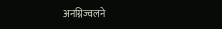अनग्निज्वलने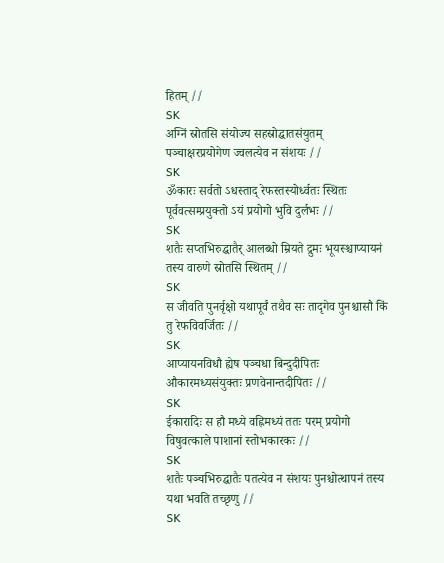हितम् //
SK
अग्निं स्रोतसि संयोज्य सहस्रोद्घातसंयुतम् पञ्चाक्षरप्रयोगेण ज्वलत्येव न संशयः //
SK
ॐकारः सर्वतो ऽधस्ताद् रेफस्तस्योर्ध्वतः स्थितः पूर्ववत्सम्प्रयुक्तो ऽयं प्रयोगो भुवि दुर्लभः //
SK
शतैः सप्तभिरुद्घातैर् आलब्धो म्रियते द्रुमः भूयस्श्चाप्यायनं तस्य वारुणे स्रोतसि स्थितम् //
SK
स जीवति पुनर्वृक्षो यथापूर्वं तथैव सः तादृगेव पुनश्चासौ किं तु रेफविवर्जितः //
SK
आप्यायनविधौ ह्येष पञ्चधा बिन्दुदीपितः औकारमध्यसंयुक्तः प्रणवेनान्तदीपितः //
SK
ईकारादिः स हौ मध्ये वह्निमध्यं ततः परम् प्रयोगो विषुवत्काले पाशानां स्तोभकारकः //
SK
शतैः पञ्चभिरुद्घातैः पतत्येव न संशयः पुनश्चोत्थापनं तस्य यथा भवति तच्छृणु //
SK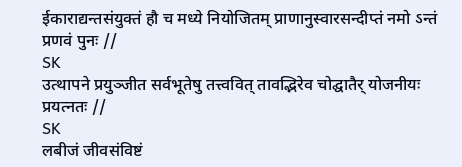ईकाराद्यन्तसंयुक्तं हौ च मध्ये नियोजितम् प्राणानुस्वारसन्दीप्तं नमो ऽन्तं प्रणवं पुनः //
SK
उत्थापने प्रयुञ्जीत सर्वभूतेषु तत्त्ववित् तावद्भिरेव चोद्घातैर् योजनीयः प्रयत्नतः //
SK
लबीजं जीवसंविष्टं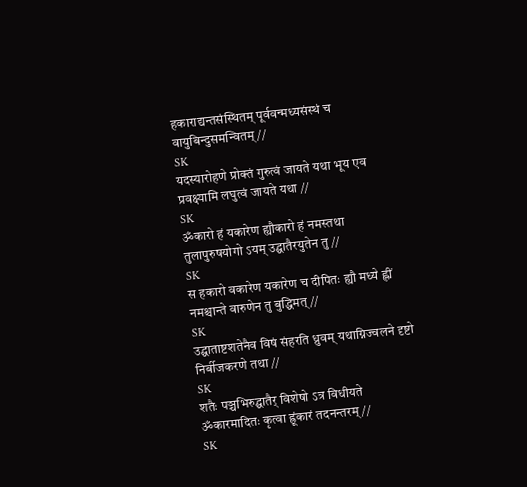हकाराद्यन्तसंस्थितम् पूर्ववन्मध्यसंस्थं च वायुबिन्दुसमन्वितम् //
SK
यदस्यारोहणे प्रोक्तं गुरुत्वं जायते यथा भूय एव प्रवक्ष्यामि लघुत्वं जायते यथा //
SK
ॐकारो हं यकारेण ह्यौकारो हं नमस्तथा तुलापुरुषयोगो ऽयम् उद्घातैरयुतेन तु //
SK
स हकारो वकारेण यकारेण च दीपितः ह्यौ मध्ये ह्लीं नमश्चान्ते वारुणेन तु बुद्धिमत् //
SK
उद्घाताष्टशतेनैव विषं संहरति ध्रुवम् यथाग्निज्वलने दृष्टो निर्बीजकरणे तथा //
SK
शतैः पञ्चभिरुद्घातैर् विशेषो ऽत्र विधीयते ॐकारमादितः कृत्वा ह्रूंकारं तदनन्तरम् //
SK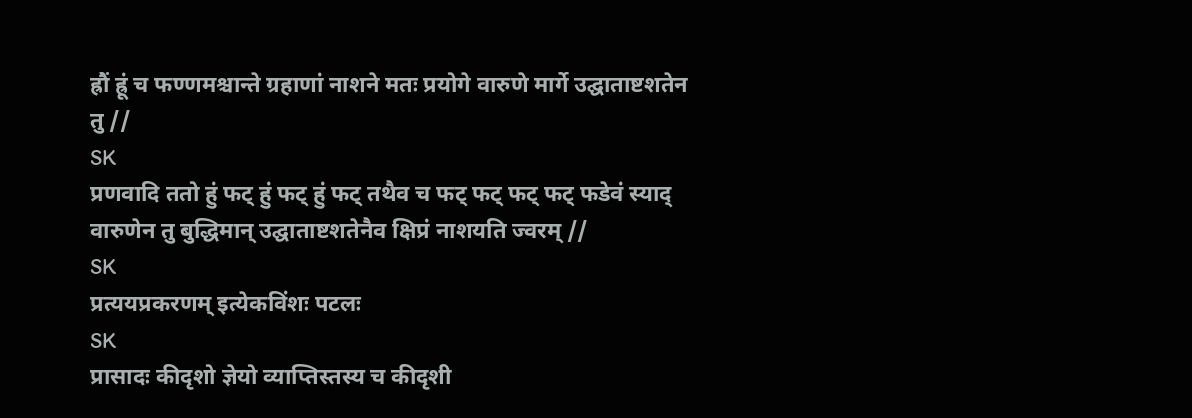ह्रौं ह्रूं च फण्णमश्चान्ते ग्रहाणां नाशने मतः प्रयोगे वारुणे मार्गे उद्घाताष्टशतेन तु //
SK
प्रणवादि ततो हुं फट् हुं फट् हुं फट् तथैव च फट् फट् फट् फट् फडेवं स्याद् वारुणेन तु बुद्धिमान् उद्घाताष्टशतेनैव क्षिप्रं नाशयति ज्वरम् //
SK
प्रत्ययप्रकरणम् इत्येकविंशः पटलः
SK
प्रासादः कीदृशो ज्ञेयो व्याप्तिस्तस्य च कीदृशी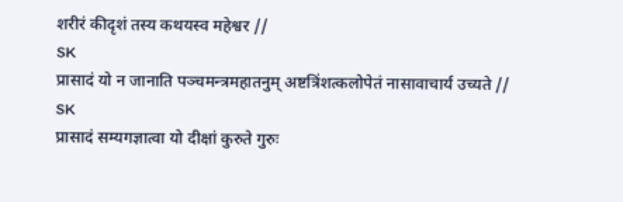शरीरं कीदृशं तस्य कथयस्व महेश्वर //
SK
प्रासादं यो न जानाति पञ्चमन्त्रमहातनुम् अष्टत्रिंशत्कलोपेतं नासावाचार्य उच्यते //
SK
प्रासादं सम्यगज्ञात्वा यो दीक्षां कुरुते गुरुः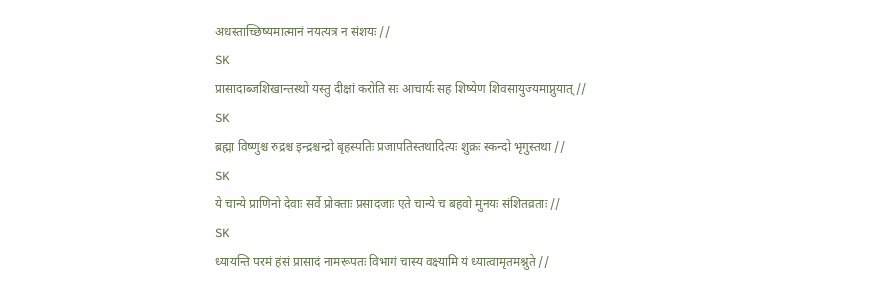अधस्ताच्छिष्यमात्मानं नयत्यत्र न संशयः //
SK
प्रासादाब्जशिखान्तस्थो यस्तु दीक्षां करोति सः आचार्यः सह शिष्येण शिवसायुज्यमाप्नुयात् //
SK
ब्रह्मा विष्णुश्च रुद्रश्च इन्द्रश्चन्द्रो बृहस्पतिः प्रजापतिस्तथादित्यः शुक्रः स्कन्दो भृगुस्तथा //
SK
ये चान्ये प्राणिनो देवाः सर्वे प्रोक्ताः प्रसादजाः एते चान्ये च बहवो मुनयः संशितव्रताः //
SK
ध्यायन्ति परमं हंसं प्रासादं नामरूपतः विभागं चास्य वक्ष्यामि यं ध्यात्वामृतमश्नुते //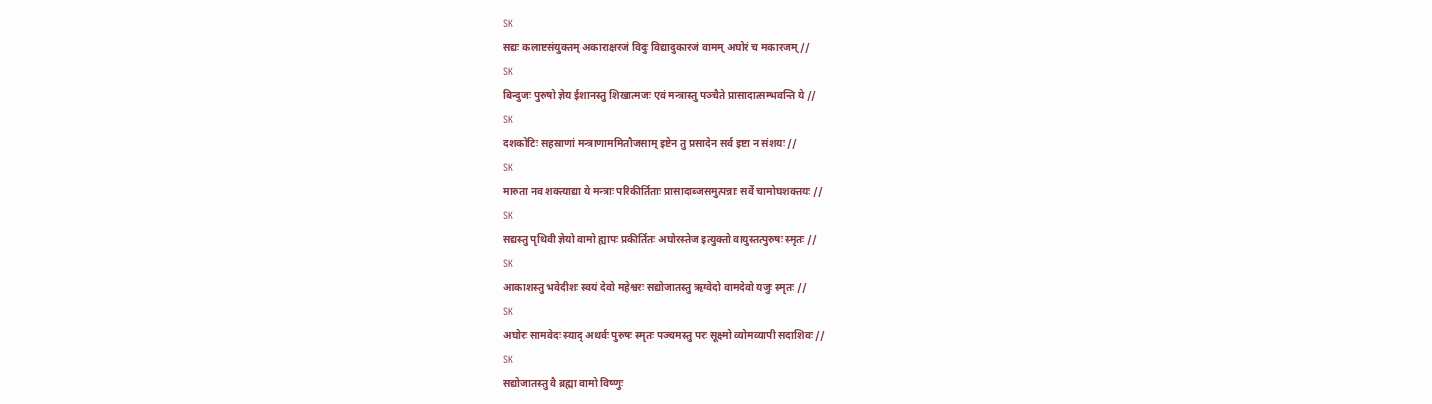SK
सद्यः कलाष्टसंयुक्तम् अकाराक्षरजं विदुः विद्यादुकारजं वामम् अघोरं च मकारजम् //
SK
बिन्दुजः पुरुषो ज्ञेय ईशानस्तु शिखात्मजः एवं मन्त्रास्तु पञ्चैते प्रासादात्सम्भवन्ति ये //
SK
दशकोटिः सहस्राणां मन्त्राणाममितौजसाम् इष्टेन तु प्रसादेन सर्व इष्टा न संशयः //
SK
मारुता नव शक्त्याद्या ये मन्त्राः परिकीर्तिताः प्रासादाब्जसमुत्पन्नाः सर्वे चामोघशक्तयः //
SK
सद्यस्तु पृथिवी ज्ञेयो वामो ह्यापः प्रकीर्तितः अघोरस्तेज इत्युक्तो वायुस्तत्पुरुषः स्मृतः //
SK
आकाशस्तु भवेदीशः स्वयं देवो महेश्वरः सद्योजातस्तु ऋग्वेदो वामदेवो यजुः स्मृतः //
SK
अघोरः सामवेदः स्याद् अथर्वः पुरुषः स्मृतः पञ्चमस्तु परः सूक्ष्मो व्योमव्यापी सदाशिवः //
SK
सद्योजातस्तु वै ब्रह्मा वामो विष्णुः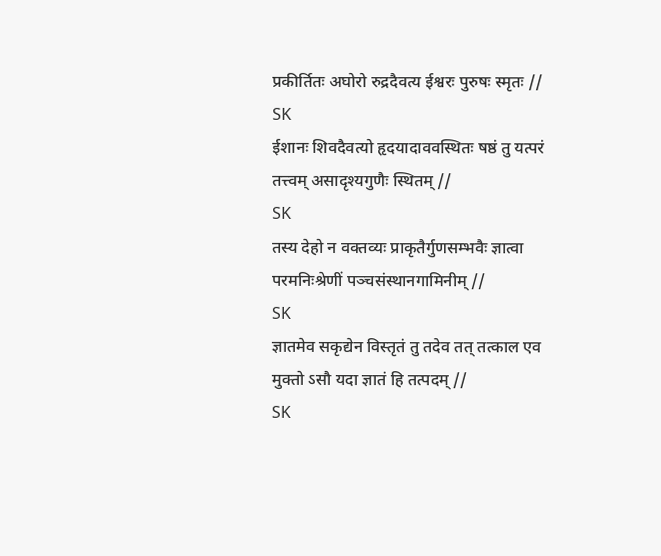प्रकीर्तितः अघोरो रुद्रदैवत्य ईश्वरः पुरुषः स्मृतः //
SK
ईशानः शिवदैवत्यो हृदयादाववस्थितः षष्ठं तु यत्परं तत्त्वम् असादृश्यगुणैः स्थितम् //
SK
तस्य देहो न वक्तव्यः प्राकृतैर्गुणसम्भवैः ज्ञात्वा परमनिःश्रेणीं पञ्चसंस्थानगामिनीम् //
SK
ज्ञातमेव सकृद्येन विस्तृतं तु तदेव तत् तत्काल एव मुक्तो ऽसौ यदा ज्ञातं हि तत्पदम् //
SK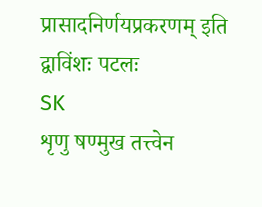प्रासादनिर्णयप्रकरणम् इति द्वाविंशः पटलः
SK
शृणु षण्मुख तत्त्वेन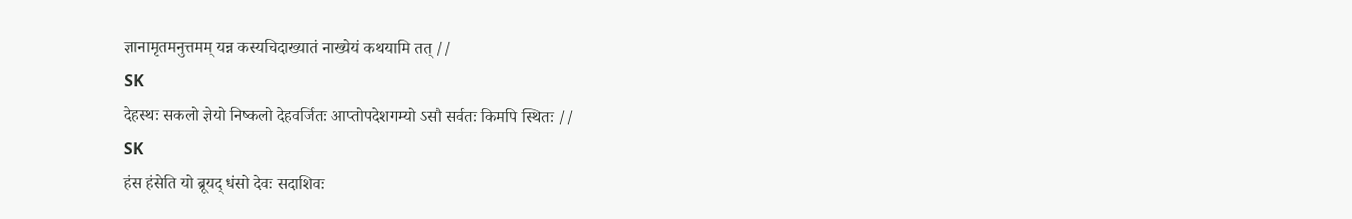ज्ञानामृतमनुत्तमम् यन्न कस्यचिदाख्यातं नाख्येयं कथयामि तत् //
SK
देहस्थः सकलो ज्ञेयो निष्कलो देहवर्जितः आप्तोपदेशगम्यो ऽसौ सर्वतः किमपि स्थितः //
SK
हंस हंसेति यो ब्रूयद् धंसो देवः सदाशिवः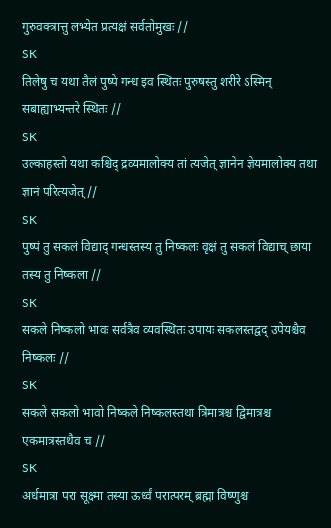गुरुवक्त्रात्तु लभ्येत प्रत्यक्षं सर्वतोमुखः //
SK
तिलेषु च यथा तैलं पुष्पे गन्ध इव स्थितः पुरुषस्तु शरीरे ऽस्मिन् सबाह्याभ्यन्तरे स्थितः //
SK
उल्काहस्तो यथा कश्चिद् द्रव्यमालोक्य तां त्यजेत् ज्ञानेन ज्ञेयमालोक्य तथा ज्ञानं परित्यजेत् //
SK
पुष्पं तु सकलं विद्याद् गन्धस्तस्य तु निष्कलः वृक्षं तु सकलं विद्याच् छाया तस्य तु निष्कला //
SK
सकले निष्कलो भावः सर्वत्रैव व्यवस्थितः उपायः सकलस्तद्वद् उपेयश्चैव निष्कलः //
SK
सकले सकलो भावो निष्कले निष्कलस्तथा त्रिमात्रश्च द्विमात्रश्च एकमात्रस्तथैव च //
SK
अर्धमात्रा परा सूक्ष्मा तस्या ऊर्ध्वं परात्परम् ब्रह्मा विष्णुश्च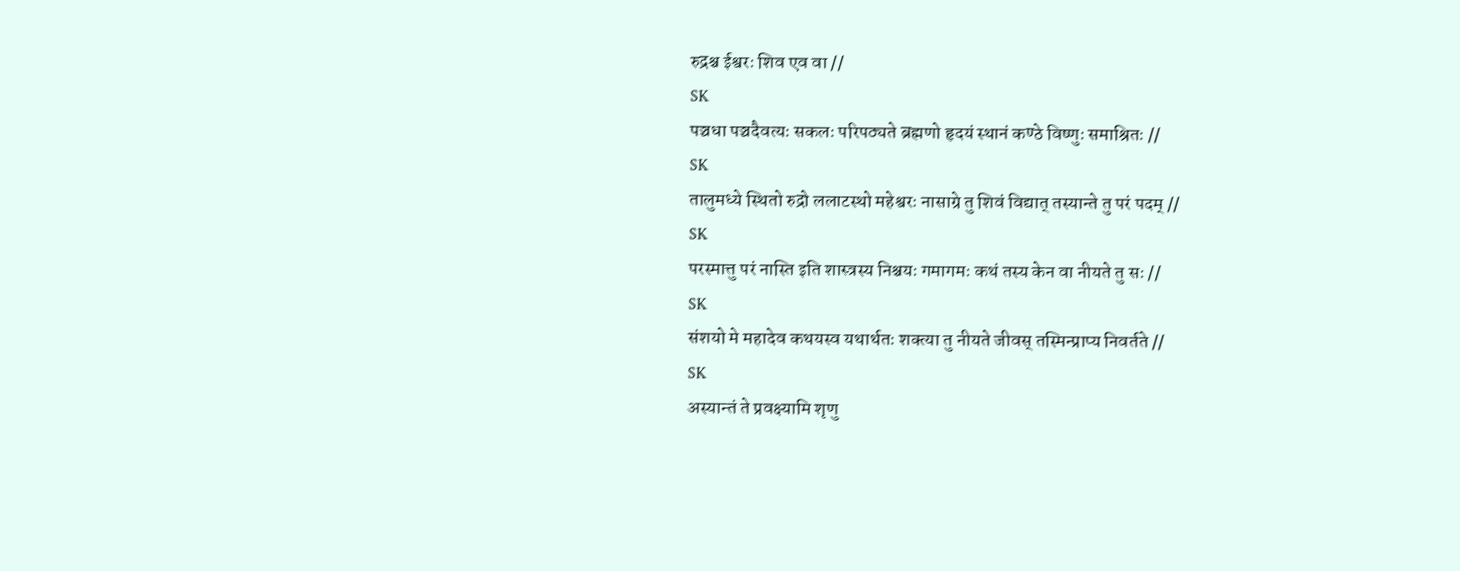रुद्रश्च ईश्वरः शिव एव वा //
SK
पञ्चधा पञ्चदैवत्यः सकलः परिपठ्यते ब्रह्मणो हृदयं स्थानं कण्ठे विष्णुः समाश्रितः //
SK
तालुमध्ये स्थितो रुद्रो ललाटस्थो महेश्वरः नासाग्रे तु शिवं विद्यात् तस्यान्ते तु परं पदम् //
SK
परस्मात्तु परं नास्ति इति शास्त्रस्य निश्चयः गमागमः कथं तस्य केन वा नीयते तु सः //
SK
संशयो मे महादेव कथयस्व यथार्थतः शक्त्या तु नीयते जीवस् तस्मिन्प्राप्य निवर्तते //
SK
अस्यान्तं ते प्रवक्ष्यामि शृणु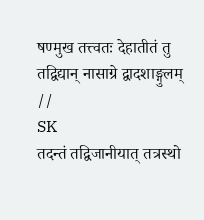षण्मुख तत्त्वतः देहातीतं तु तद्विद्यान् नासाग्रे द्वादशाङ्गुलम् //
SK
तदन्तं तद्विजानीयात् तत्रस्थो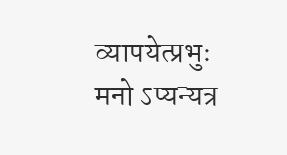व्यापयेत्प्रभुः मनो ऽप्यन्यत्र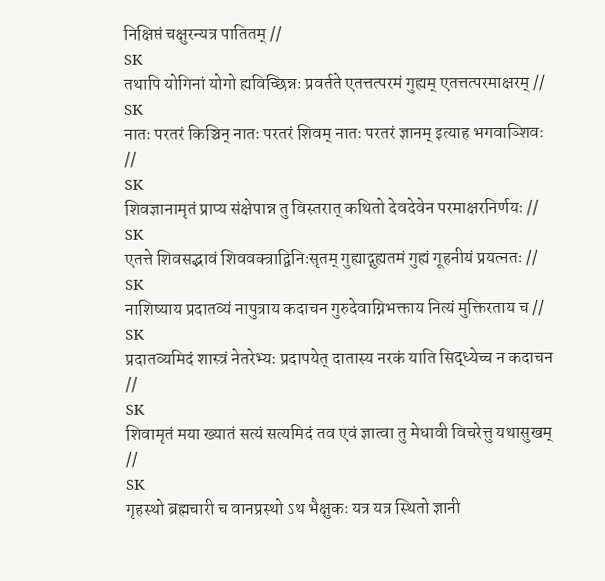निक्षिप्तं चक्षुरन्यत्र पातितम् //
SK
तथापि योगिनां योगो ह्यविच्छिन्नः प्रवर्तते एतत्तत्परमं गुह्यम् एतत्तत्परमाक्षरम् //
SK
नातः परतरं किञ्चिन् नातः परतरं शिवम् नातः परतरं ज्ञानम् इत्याह भगवाञ्शिवः //
SK
शिवज्ञानामृतं प्राप्य संक्षेपान्न तु विस्तरात् कथितो देवदेवेन परमाक्षरनिर्णयः //
SK
एतत्ते शिवसद्भावं शिववक्त्राद्विनिःसृतम् गुह्याद्गुह्यतमं गुह्यं गूहनीयं प्रयत्नतः //
SK
नाशिष्याय प्रदातव्यं नापुत्राय कदाचन गुरुदेवाग्निभक्ताय नित्यं मुक्तिरताय च //
SK
प्रदातव्यमिदं शास्त्रं नेतरेभ्यः प्रदापयेत् दातास्य नरकं याति सिद्ध्येच्च न कदाचन //
SK
शिवामृतं मया ख्यातं सत्यं सत्यमिदं तव एवं ज्ञात्वा तु मेधावी विचरेत्तु यथासुखम् //
SK
गृहस्थो ब्रह्मचारी च वानप्रस्थो ऽथ भैक्षुकः यत्र यत्र स्थितो ज्ञानी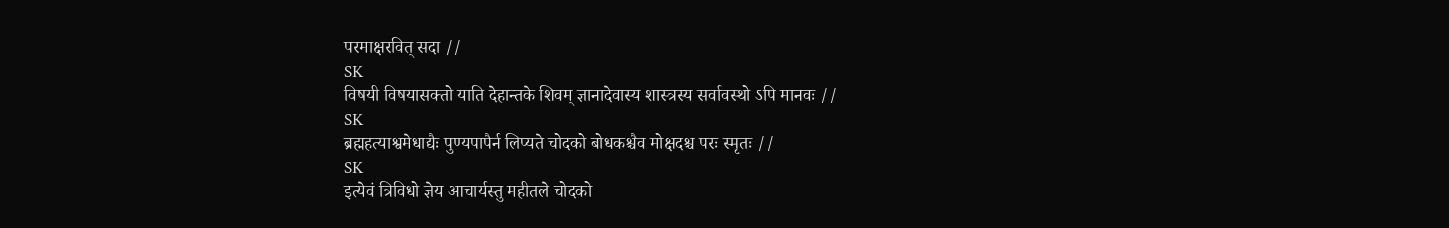परमाक्षरवित् सदा //
SK
विषयी विषयासक्तो याति देहान्तके शिवम् ज्ञानादेवास्य शास्त्रस्य सर्वावस्थो ऽपि मानवः //
SK
ब्रह्महत्याश्वमेधाद्यैः पुण्यपापैर्न लिप्यते चोदको बोधकश्चैव मोक्षदश्च परः स्मृतः //
SK
इत्येवं त्रिविधो ज्ञेय आचार्यस्तु महीतले चोदको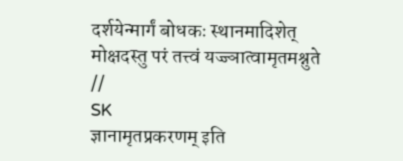दर्शयेन्मार्गं बोधकः स्थानमादिशेत् मोक्षदस्तु परं तत्त्वं यज्ज्ञात्वामृतमश्नुते //
SK
ज्ञानामृतप्रकरणम् इति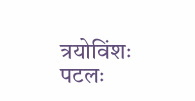त्रयोविंशः पटलः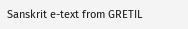Sanskrit e-text from GRETIL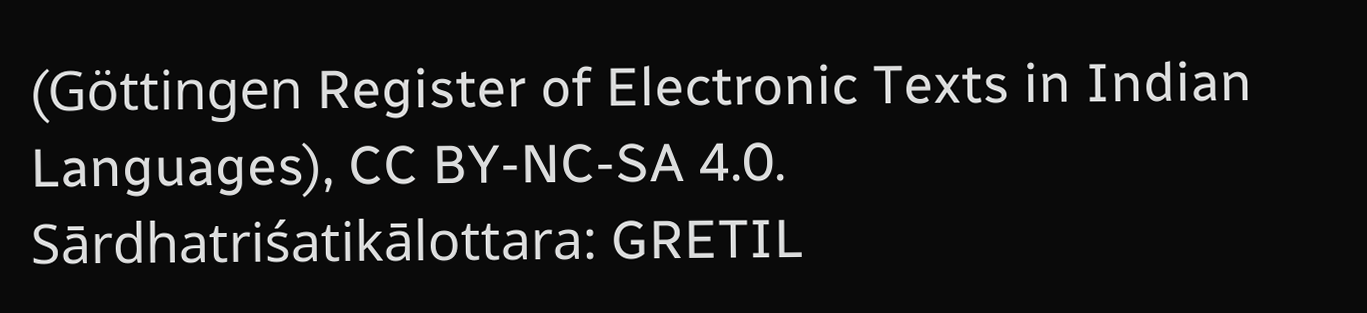(Göttingen Register of Electronic Texts in Indian Languages), CC BY-NC-SA 4.0. Sārdhatriśatikālottara: GRETIL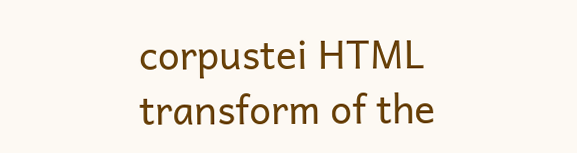corpustei HTML transform of the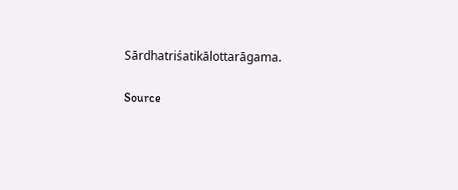Sārdhatriśatikālottarāgama.

Source